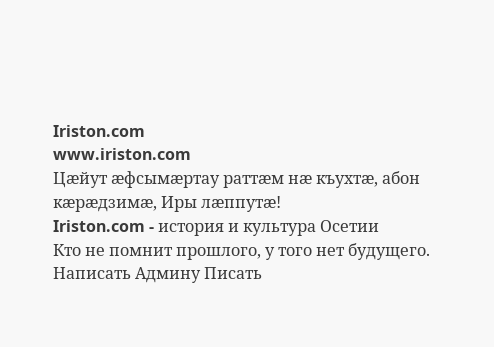Iriston.com
www.iriston.com
Цæйут æфсымæртау раттæм нæ къухтæ, абон кæрæдзимæ, Иры лæппутæ!
Iriston.com - история и культура Осетии
Кто не помнит прошлого, у того нет будущего.
Написать Админу Писать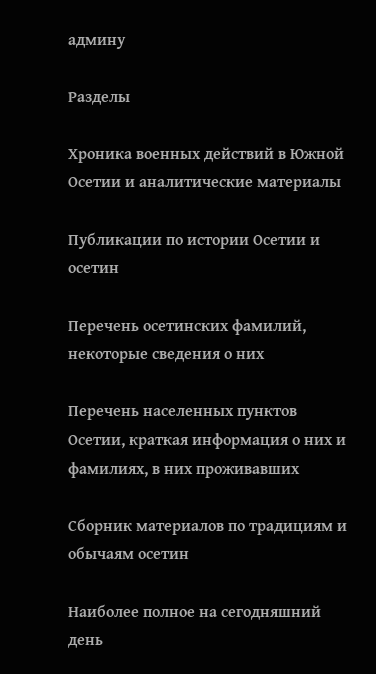админу

Разделы

Хроника военных действий в Южной Осетии и аналитические материалы

Публикации по истории Осетии и осетин

Перечень осетинских фамилий, некоторые сведения о них

Перечень населенных пунктов Осетии, краткая информация о них и фамилиях, в них проживавших

Сборник материалов по традициям и обычаям осетин

Наиболее полное на сегодняшний день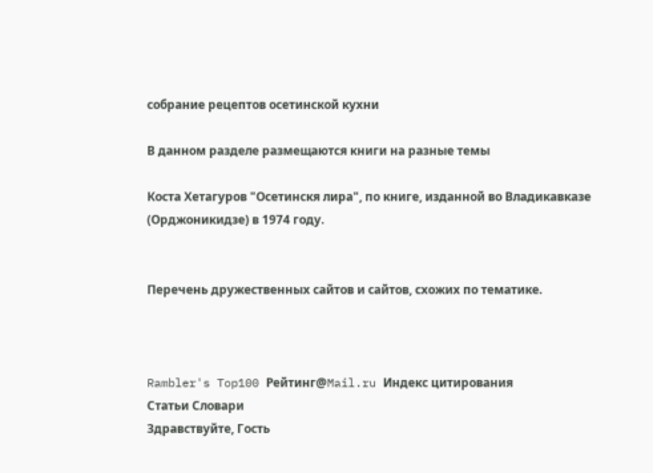собрание рецептов осетинской кухни

В данном разделе размещаются книги на разные темы

Коста Хетагуров "Осетинскя лира", по книге, изданной во Владикавказе (Орджоникидзе) в 1974 году.


Перечень дружественных сайтов и сайтов, схожих по тематике.



Rambler's Top100 Рейтинг@Mail.ru Индекс цитирования
Статьи Словари
Здравствуйте, Гость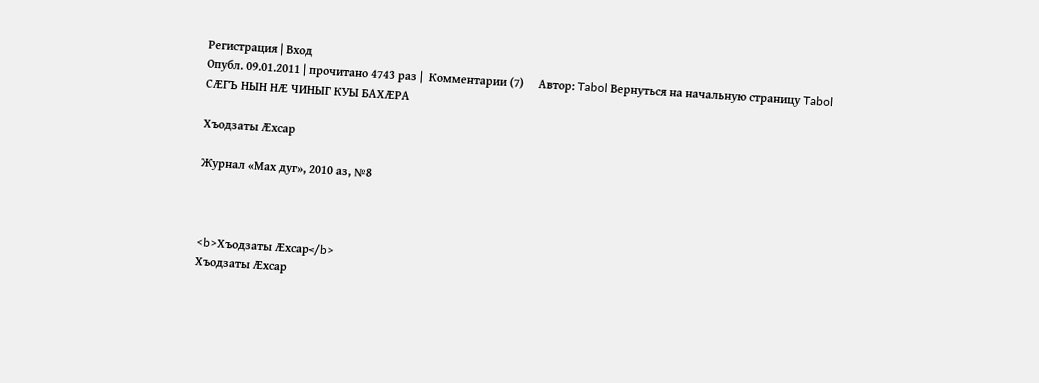Регистрация | Вход
Опубл. 09.01.2011 | прочитано 4743 раз |  Комментарии (7)     Автор: Tabol Вернуться на начальную страницу Tabol
СÆГЪ НЫН НÆ ЧИНЫГ КУЫ БАХÆРА

Хъодзаты Æхсар

Журнал «Мах дуг», 2010 аз, №8



<b>Хъодзаты Æхсар</b>
Хъодзаты Æхсар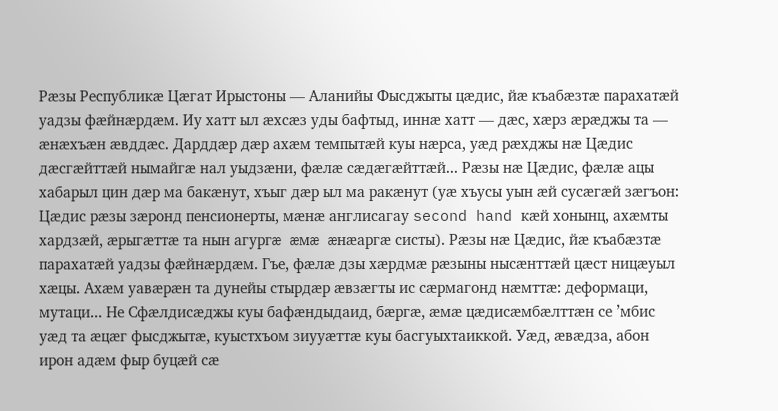Рæзы Республикæ Цæгат Ирыстоны — Аланийы Фысджыты цæдис, йæ къабæзтæ парахатæй уадзы фæйнæрдæм. Иу хатт ыл æхсæз уды бафтыд, иннæ хатт — дæс, хæрз æрæджы та — æнæхъæн æвддæс. Дарддæр дæр ахæм темпытæй куы нæрса, уæд рæхджы нæ Цæдис дæсгæйттæй нымайгæ нал уыдзæни, фæлæ сæдæгæйттæй... Рæзы нæ Цæдис, фæлæ ацы хабарыл цин дæр ма бакæнут, хъыг дæр ыл ма ракæнут (уæ хъусы уын æй сусæгæй зæгъон: Цæдис рæзы зæронд пенсионерты, мæнæ англисагау second hand кæй хонынц, ахæмты хардзæй, æрыгæттæ та нын агургæ æмæ æнæаргæ систы). Рæзы нæ Цæдис, йæ къабæзтæ парахатæй уадзы фæйнæрдæм. Гъе, фæлæ дзы хæрдмæ рæзыны нысæнттæй цæст ницæуыл хæцы. Ахæм уавæрæн та дунейы стырдæр æвзæгты ис сæрмагонд нæмттæ: деформаци, мутаци... Не Сфæлдисæджы куы бафæндыдаид, бæргæ, æмæ цæдисæмбæлттæн се ’мбис уæд та æцæг фысджытæ, куыстхъом зиууæттæ куы басгуыхтаиккой. Уæд, æвæдза, абон ирон адæм фыр буцæй сæ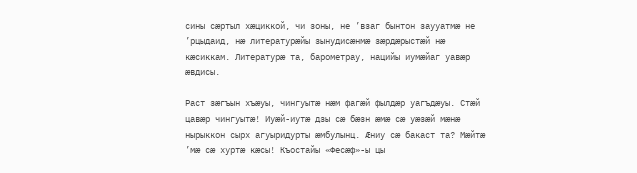сины сæртыл хæциккой, чи зоны, не ’взаг бынтон заууатмæ не ’рцыдаид, нæ литературæйы зынудисæнмæ зæрдæрыстæй нæ кæсиккам. Литературæ та, барометрау, нацийы иумæйаг уавæр æвдисы.

Раст зæгъын хъæуы, чингуытæ нæм фагæй фылдæр уагъдæуы. Стæй цавæр чингуытæ! Иуæй-иутæ дзы сæ бæзн æмæ сæ уæзæй мæнæ нырыккон сырх агуыридурты æмбулынц. Æниу сæ бакаст та? Мæйтæ ’мæ сæ хуртæ кæсы! Къостайы «Фесæф»-ы цы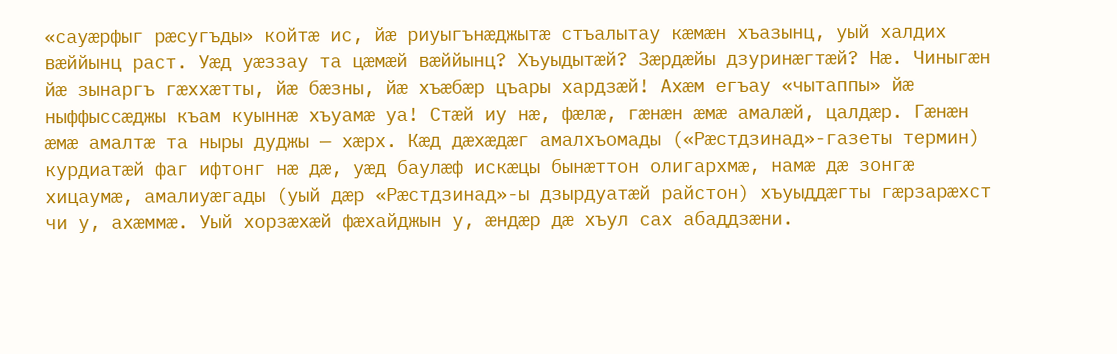«сауæрфыг рæсугъды» койтæ ис, йæ риуыгънæджытæ стъалытау кæмæн хъазынц, уый халдих вæййынц раст. Уæд уæззау та цæмæй вæййынц? Хъуыдытæй? Зæрдæйы дзуринæгтæй? Нæ. Чиныгæн йæ зынаргъ гæххæтты, йæ бæзны, йæ хъæбæр цъары хардзæй! Ахæм егъау «чытаппы» йæ ныффыссæджы къам куыннæ хъуамæ уа! Стæй иу нæ, фæлæ, гæнæн æмæ амалæй, цалдæр. Гæнæн æмæ амалтæ та ныры дуджы — хæрх. Кæд дæхæдæг амалхъомады («Рæстдзинад»-газеты термин) курдиатæй фаг ифтонг нæ дæ, уæд баулæф искæцы бынæттон олигархмæ, намæ дæ зонгæ хицаумæ, амалиуæгады (уый дæр «Рæстдзинад»-ы дзырдуатæй райстон) хъуыддæгты гæрзарæхст чи у, ахæммæ. Уый хорзæхæй фæхайджын у, æндæр дæ хъул сах абаддзæни.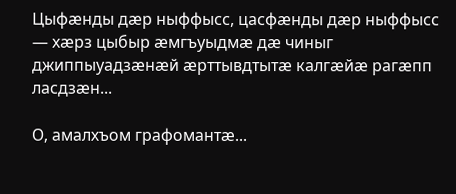Цыфæнды дæр ныффысс, цасфæнды дæр ныффысс — хæрз цыбыр æмгъуыдмæ дæ чиныг джиппыуадзæнæй æрттывдтытæ калгæйæ рагæпп ласдзæн...

О, амалхъом графомантæ...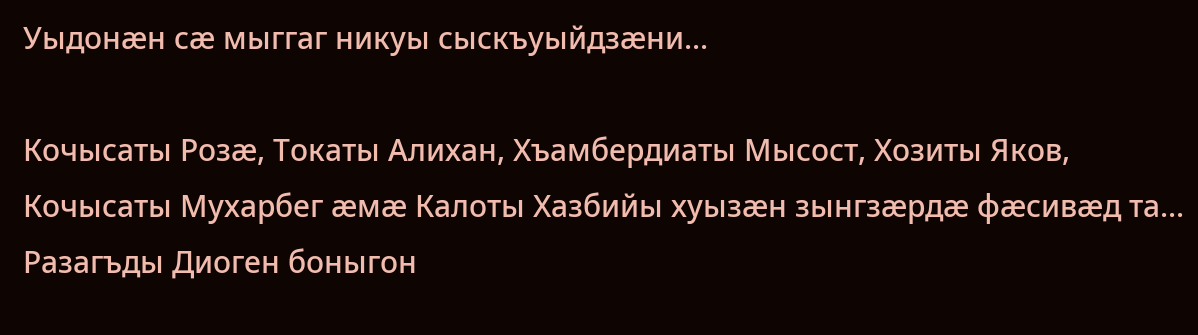Уыдонæн сæ мыггаг никуы сыскъуыйдзæни...

Кочысаты Розæ, Токаты Алихан, Хъамбердиаты Мысост, Хозиты Яков, Кочысаты Мухарбег æмæ Калоты Хазбийы хуызæн зынгзæрдæ фæсивæд та... Разагъды Диоген боныгон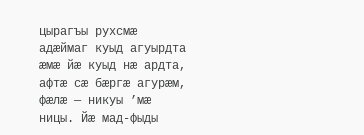цырагъы рухсмæ адæймаг куыд агуырдта æмæ йæ куыд нæ ардта, афтæ сæ бæргæ агурæм, фæлæ — никуы ’мæ ницы. Йæ мад-фыды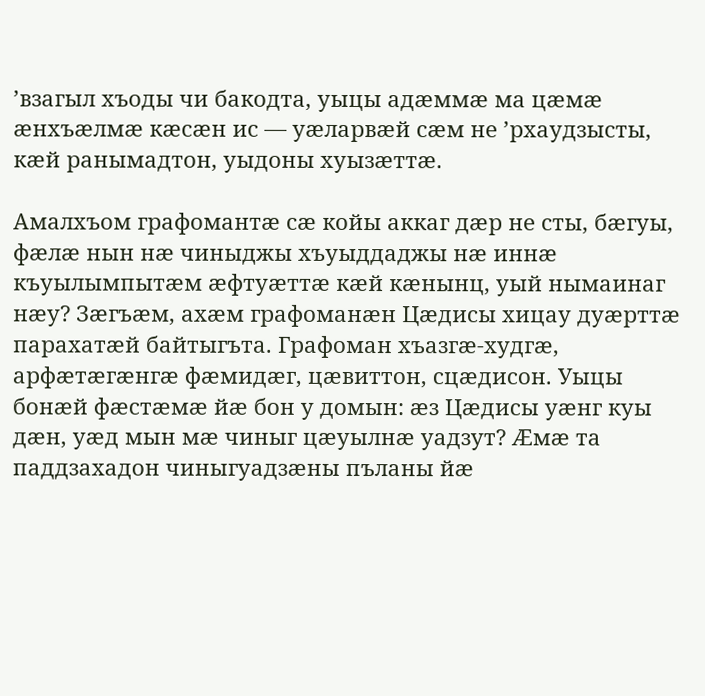’взагыл хъоды чи бакодта, уыцы адæммæ ма цæмæ æнхъæлмæ кæсæн ис — уæларвæй сæм не ’рхаудзысты, кæй ранымадтон, уыдоны хуызæттæ.

Амалхъом графомантæ сæ койы аккаг дæр не сты, бæгуы, фæлæ нын нæ чиныджы хъуыддаджы нæ иннæ къуылымпытæм æфтуæттæ кæй кæнынц, уый нымаинаг нæу? Зæгъæм, ахæм графоманæн Цæдисы хицау дуæрттæ парахатæй байтыгъта. Графоман хъазгæ-худгæ, арфæтæгæнгæ фæмидæг, цæвиттон, сцæдисон. Уыцы бонæй фæстæмæ йæ бон у домын: æз Цæдисы уæнг куы дæн, уæд мын мæ чиныг цæуылнæ уадзут? Æмæ та паддзахадон чиныгуадзæны пъланы йæ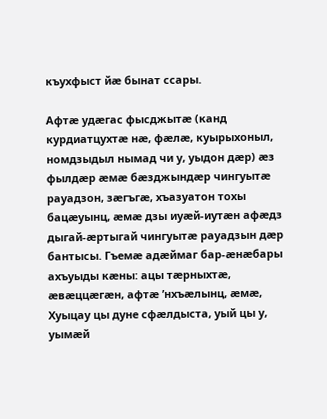къухфыст йæ бынат ссары.

Афтæ удæгас фысджытæ (канд курдиатцухтæ нæ, фæлæ, куырыхоныл, номдзыдыл нымад чи у, уыдон дæр) æз фылдæр æмæ бæзджындæр чингуытæ рауадзон, зæгъгæ, хъазуатон тохы бацæуынц, æмæ дзы иуæй-иутæн афæдз дыгай-æртыгай чингуытæ рауадзын дæр бантысы. Гъемæ адæймаг бар-æнæбары ахъуыды кæны: ацы тæрныхтæ, æвæццæгæн, афтæ ’нхъæлынц, æмæ, Хуыцау цы дуне сфæлдыста, уый цы у, уымæй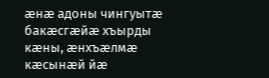æнæ адоны чингуытæ бакæсгæйæ хъырды кæны, æнхъæлмæ кæсынæй йæ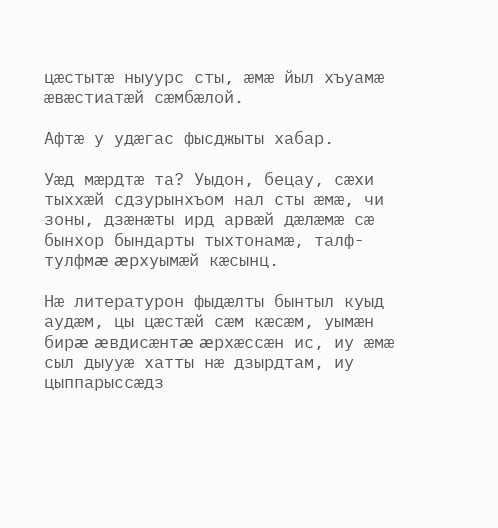цæстытæ ныуурс сты, æмæ йыл хъуамæ æвæстиатæй сæмбæлой.

Афтæ у удæгас фысджыты хабар.

Уæд мæрдтæ та? Уыдон, бецау, сæхи тыххæй сдзурынхъом нал сты æмæ, чи зоны, дзæнæты ирд арвæй дæлæмæ сæ бынхор бындарты тыхтонамæ, талф-тулфмæ æрхуымæй кæсынц.

Нæ литературон фыдæлты бынтыл куыд аудæм, цы цæстæй сæм кæсæм, уымæн бирæ æвдисæнтæ æрхæссæн ис, иу æмæ сыл дыууæ хатты нæ дзырдтам, иу цыппарыссæдз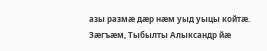азы размæ дæр нæм уыд уыцы койтæ. Зæгъæм, Тыбылты Алыксандр йæ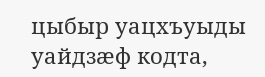цыбыр уацхъуыды уайдзæф кодта,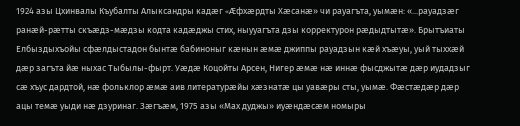1924 азы Цхинвалы Къубалты Алыксандры кадæг «Æфхæрдты Хæсанæ» чи рауагъта, уымæн: «...рауадзæг ранæй-рæтты скъæдз-мæдзы кодта кадæджы стих, ныууагъта дзы корректурон рæдыдтытæ». Брытъиаты Елбыздыхъойы сфæлдыстадон бынтæ бабиноныг кæнын æмæ джиппы рауадзын кæй хъæуы, уый тыххæй дæр загъта йæ ныхас Тыбылы-фырт. Уæдæ Коцойты Арсен, Нигер æмæ нæ иннæ фысджытæ дæр иудадзыг сæ хъус дардтой, нæ фольклор æмæ аив литературæйы хæзнатæ цы уавæры сты, уымæ. Фæстæдæр дæр ацы темæ уыди нæ дзуринаг. Зæгъæм, 1975 азы «Мах дуджы» иуæндæсæм номыры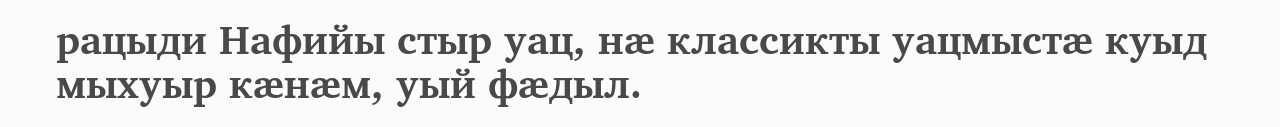рацыди Нафийы стыр уац, нæ классикты уацмыстæ куыд мыхуыр кæнæм, уый фæдыл.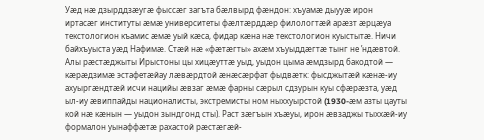Уæд нæ дзырддзæугæ фыссæг загъта бæлвырд фæндон: хъуамæ дыууæ ирон иртасæг институты æмæ университеты фæлтæрддæр филологтæй арæзт æрцæуа текстологион къамис æмæ уый кæса, фидар кæна нæ текстологион куыстытæ. Ничи байхъуыста уæд Нафимæ. Стæй нæ «фæтæгты» ахæм хъуыддæгтæ тынг не ’ндæвтой. Алы рæстæджыты Ирыстоны цы хицæуттæ уыд, уыдон цыма æмдзырд бакодтой — кæрæдзимæ эстафетæйау лæвæрдтой æнæсæрфат фыдвæтк: фысджытæй кæнæ-иу ахуыргæндтæй исчи нацийы æвзаг æмæ фарны сæрыл сдзурын куы сфæрæзта, уæд ыл-иу æвиппайды националисты, экстремисты ном ныххуырстой (1930-æм азты цауты кой нæ кæнын — уыдон зындгонд сты). Раст зæгъын хъæуы, ирон æвзаджы тыххæй-иу формалон уынаффæтæ рахастой рæстæгæй-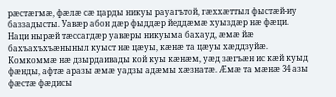рæстæгмæ, фæлæ сæ царды никуы рауагътой, гæххæттыл фыстæй-иу баззадысты. Уавæр абон дæр фыддæр йеддæмæ хуыздæр нæ фæци. Наци нырæй тæссагдæр уавæры никуыма бахауд, æмæ йæ бахъахъхъæныныл куыст нæ цæуы, кæнæ та цæуы хæддзуйæ. Комкоммæ нæ дзырдаивады кой куы кæнæм, уæд зæгъæн ис кæй куыд фæнды, афтæ аразы æмæ уадзы адæмы хæзнатæ. Æмæ та мæнæ 34 азы фæстæ фæдисы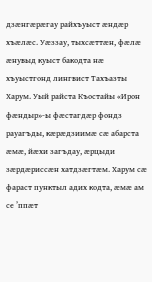дзæнгæрæгау райхъуыст æндæр хъæлæс. Уæззау, тыхсæттæн, фæлæ æнувыд куыст бакодта нæ хъуыстгонд лингвист Тахъазты Харум. Уый райста Къостайы «Ирон фæндыр»-ы фæстагдæр фондз рауагъды, кæрæдзиимæ сæ абарста æмæ, йæхи загъдау, æрцыди зæрдæриссæн хатдзæгтæм. Харум сæ фараст пунктыл адих кодта, æмæ ам се ’ппæт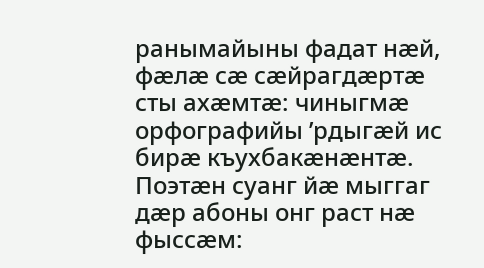ранымайыны фадат нæй, фæлæ сæ сæйрагдæртæ сты ахæмтæ: чиныгмæ орфографийы ’рдыгæй ис бирæ къухбакæнæнтæ. Поэтæн суанг йæ мыггаг дæр абоны онг раст нæ фыссæм: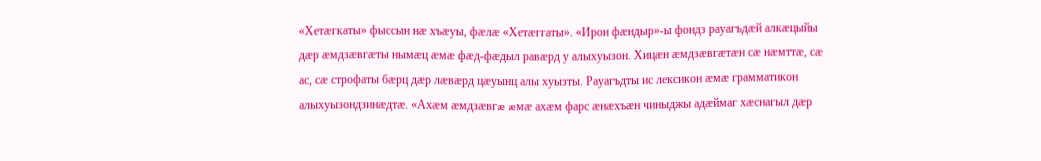«Хетæгкаты» фыссын нæ хъæуы, фæлæ «Хетæггаты». «Ирон фæндыр»-ы фондз рауагъдæй алкæцыйы дæр æмдзæвгæты нымæц æмæ фæд-фæдыл равæрд у алыхуызон. Хицæн æмдзæвгæтæн сæ нæмттæ, сæ ас, сæ строфаты бæрц дæр лæвæрд цæуынц алы хуызты. Рауагъдты ис лексикон æмæ грамматикон алыхуызондзинæдтæ. «Ахæм æмдзæвгæ æмæ ахæм фарс æнæхъæн чиныджы адæймаг хæснагыл дæр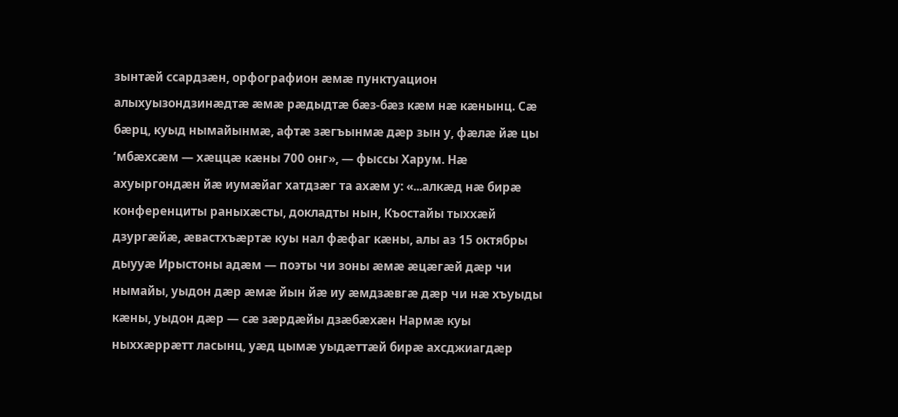зынтæй ссардзæн, орфографион æмæ пунктуацион алыхуызондзинæдтæ æмæ рæдыдтæ бæз-бæз кæм нæ кæнынц. Сæ бæрц, куыд нымайынмæ, афтæ зæгъынмæ дæр зын у, фæлæ йæ цы ’мбæхсæм — хæццæ кæны 700 онг», — фыссы Харум. Нæ ахуыргондæн йæ иумæйаг хатдзæг та ахæм у: «...алкæд нæ бирæ конференциты раныхæсты, докладты нын, Къостайы тыххæй дзургæйæ, æвастхъæртæ куы нал фæфаг кæны, алы аз 15 октябры дыууæ Ирыстоны адæм — поэты чи зоны æмæ æцæгæй дæр чи нымайы, уыдон дæр æмæ йын йæ иу æмдзæвгæ дæр чи нæ хъуыды кæны, уыдон дæр — сæ зæрдæйы дзæбæхæн Нармæ куы ныххæррæтт ласынц, уæд цымæ уыдæттæй бирæ ахсджиагдæр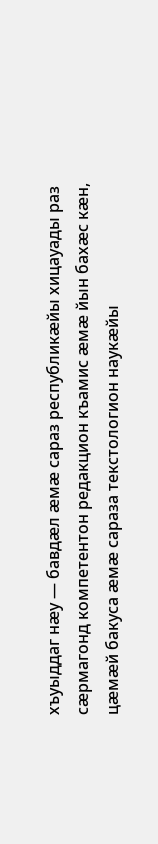хъуыддаг нæу — бавдæл æмæ сараз республикæйы хицауады раз сæрмагонд компетентон редакцион къамис æмæ йын бахæс кæн, цæмæй бакуса æмæ сараза текстологион наукæйы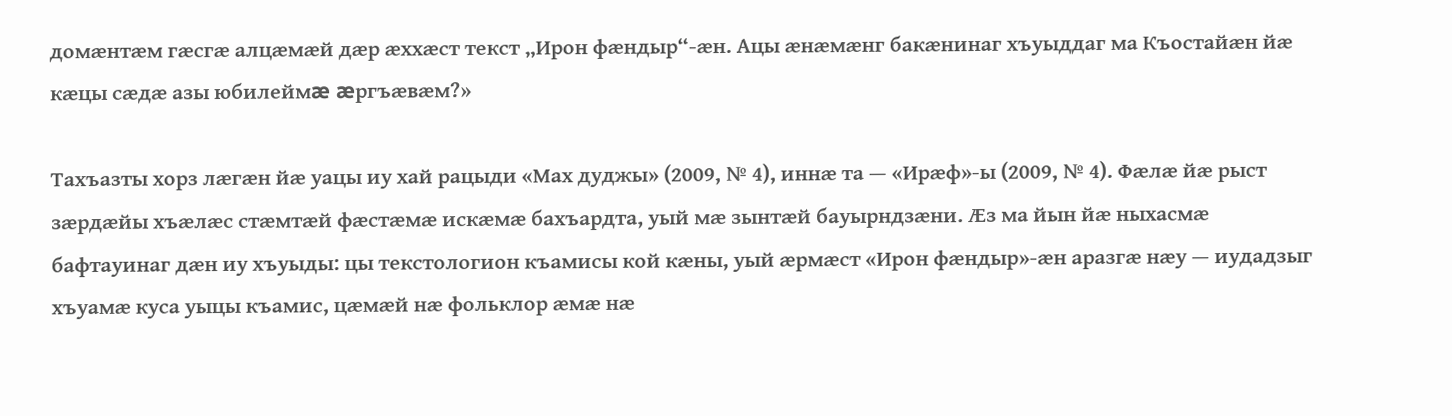домæнтæм гæсгæ алцæмæй дæр æххæст текст „Ирон фæндыр“-æн. Ацы æнæмæнг бакæнинаг хъуыддаг ма Къостайæн йæ кæцы сæдæ азы юбилеймæ æргъæвæм?»

Тахъазты хорз лæгæн йæ уацы иу хай рацыди «Мах дуджы» (2009, № 4), иннæ та — «Ирæф»-ы (2009, № 4). Фæлæ йæ рыст зæрдæйы хъæлæс стæмтæй фæстæмæ искæмæ бахъардта, уый мæ зынтæй бауырндзæни. Æз ма йын йæ ныхасмæ бафтауинаг дæн иу хъуыды: цы текстологион къамисы кой кæны, уый æрмæст «Ирон фæндыр»-æн аразгæ нæу — иудадзыг хъуамæ куса уыцы къамис, цæмæй нæ фольклор æмæ нæ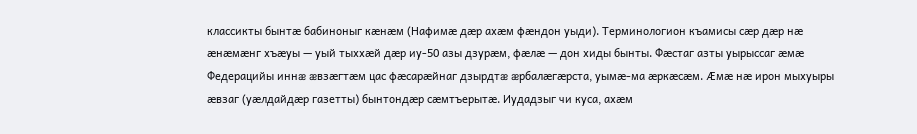классикты бынтæ бабиноныг кæнæм (Нафимæ дæр ахæм фæндон уыди). Терминологион къамисы сæр дæр нæ æнæмæнг хъæуы — уый тыххæй дæр иу-50 азы дзурæм, фæлæ — дон хиды бынты. Фæстаг азты уырыссаг æмæ Федерацийы иннæ æвзæгтæм цас фæсарæйнаг дзырдтæ æрбалæгæрста, уымæ-ма æркæсæм. Æмæ нæ ирон мыхуыры æвзаг (уæлдайдæр газетты) бынтондæр сæмтъерытæ. Иудадзыг чи куса, ахæм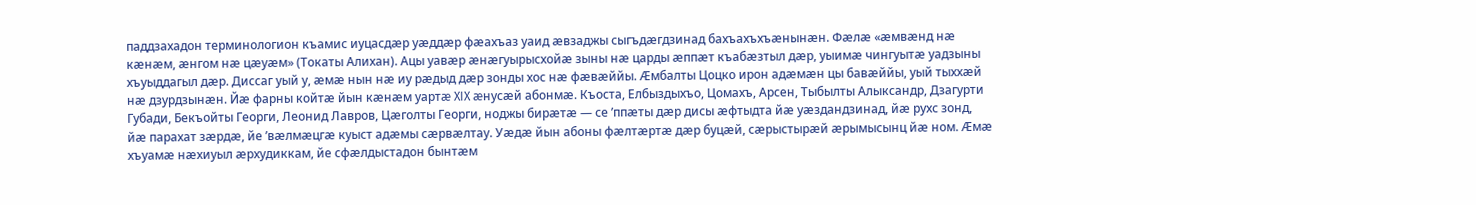паддзахадон терминологион къамис иуцасдæр уæддæр фæахъаз уаид æвзаджы сыгъдæгдзинад бахъахъхъæнынæн. Фæлæ «æмвæнд нæ кæнæм, æнгом нæ цæуæм» (Токаты Алихан). Ацы уавæр æнæгуырысхойæ зыны нæ царды æппæт къабæзтыл дæр, уыимæ чингуытæ уадзыны хъуыддагыл дæр. Диссаг уый у, æмæ нын нæ иу рæдыд дæр зонды хос нæ фæвæййы. Æмбалты Цоцко ирон адæмæн цы бавæййы, уый тыххæй нæ дзурдзынæн. Йæ фарны койтæ йын кæнæм уартæ XIX æнусæй абонмæ. Къоста, Елбыздыхъо, Цомахъ, Арсен, Тыбылты Алыксандр, Дзагурти Губади, Бекъойты Георги, Леонид Лавров, Цæголты Георги, ноджы бирæтæ — се ’ппæты дæр дисы æфтыдта йæ уæздандзинад, йæ рухс зонд, йæ парахат зæрдæ, йе ’вæлмæцгæ куыст адæмы сæрвæлтау. Уæдæ йын абоны фæлтæртæ дæр буцæй, сæрыстырæй æрымысынц йæ ном. Æмæ хъуамæ нæхиуыл æрхудиккам, йе сфæлдыстадон бынтæм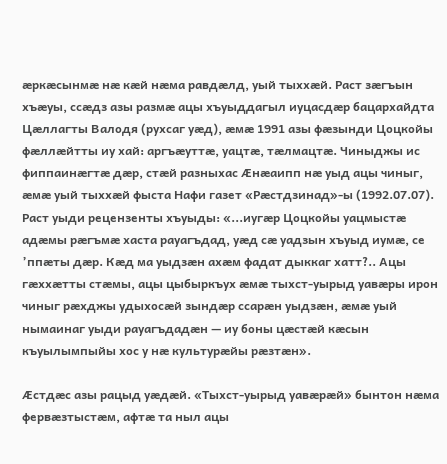æркæсынмæ нæ кæй нæма равдæлд, уый тыххæй. Раст зæгъын хъæуы, ссæдз азы размæ ацы хъуыддагыл иуцасдæр бацархайдта Цæллагты Валодя (рухсаг уæд), æмæ 1991 азы фæзынди Цоцкойы фæллæйтты иу хай: аргъæуттæ, уацтæ, тæлмацтæ. Чиныджы ис фиппаинæгтæ дæр, стæй разныхас Æнæаипп нæ уыд ацы чиныг, æмæ уый тыххæй фыста Нафи газет «Рæстдзинад»-ы (1992.07.07). Раст уыди рецензенты хъуыды: «...иугæр Цоцкойы уацмыстæ адæмы рæгъмæ хаста рауагъдад, уæд сæ уадзын хъуыд иумæ, се ’ппæты дæр. Кæд ма уыдзæн ахæм фадат дыккаг хатт?.. Ацы гæххæтты стæмы, ацы цыбыркъух æмæ тыхст-уырыд уавæры ирон чиныг рæхджы удыхосæй зындæр ссарæн уыдзæн, æмæ уый нымаинаг уыди рауагъдадæн — иу боны цæстæй кæсын къуылымпыйы хос у нæ культурæйы рæзтæн».

Æстдæс азы рацыд уæдæй. «Тыхст-уырыд уавæрæй» бынтон нæма фервæзтыстæм, афтæ та ныл ацы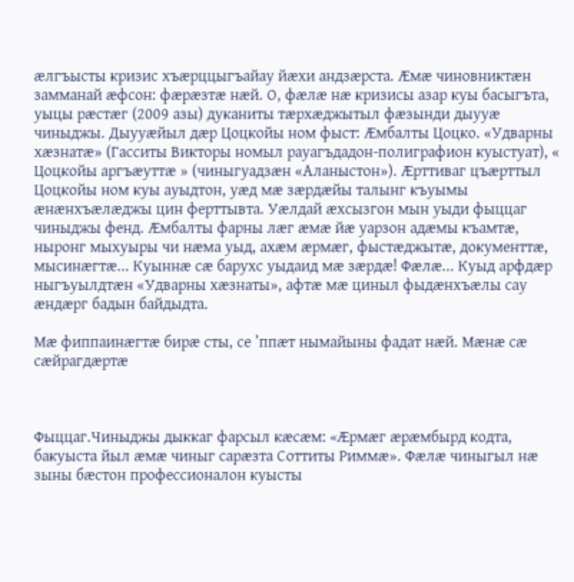æлгъысты кризис хъæрццыгъайау йæхи андзæрста. Æмæ чиновниктæн замманай æфсон: фæрæзтæ нæй. О, фæлæ нæ кризисы азар куы басыгъта, уыцы рæстæг (2009 азы) дуканиты тæрхæджытыл фæзынди дыууæ чиныджы. Дыууæйыл дæр Цоцкойы ном фыст: Æмбалты Цоцко. «Удварны хæзнатæ» (Гасситы Викторы номыл рауагъдадон-полиграфион куыстуат), « Цоцкойы аргъæуттæ » (чиныгуадзæн «Аланыстон»). Æрттиваг цъæрттыл Цоцкойы ном куы ауыдтон, уæд мæ зæрдæйы талынг къуымы æнæнхъæлæджы цин ферттывта. Уæлдай æхсызгон мын уыди фыццаг чиныджы фенд. Æмбалты фарны лæг æмæ йæ уарзон адæмы къамтæ, ныронг мыхуыры чи нæма уыд, ахæм æрмæг, фыстæджытæ, документтæ, мысинæгтæ... Куыннæ сæ барухс уыдаид мæ зæрдæ! Фæлæ... Куыд арфдæр ныгъуылдтæн «Удварны хæзнаты», афтæ мæ циныл фыдæнхъæлы сау æндæрг бадын байдыдта.

Мæ фиппаинæгтæ бирæ сты, се ’ппæт нымайыны фадат нæй. Мæнæ сæ сæйрагдæртæ



Фыццаг.Чиныджы дыккаг фарсыл кæсæм: «Æрмæг æрæмбырд кодта, бакуыста йыл æмæ чиныг сарæзта Соттиты Риммæ». Фæлæ чиныгыл нæ зыны бæстон профессионалон куысты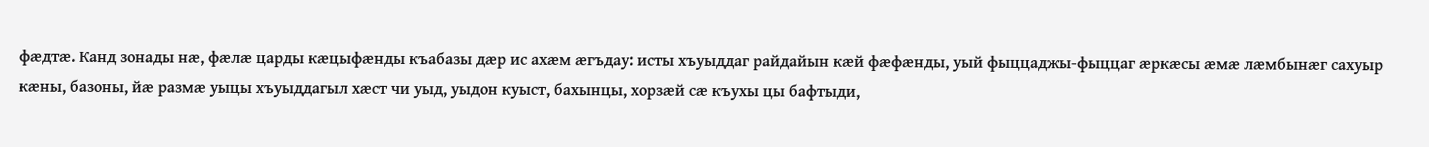фæдтæ. Канд зонады нæ, фæлæ царды кæцыфæнды къабазы дæр ис ахæм æгъдау: исты хъуыддаг райдайын кæй фæфæнды, уый фыццаджы-фыццаг æркæсы æмæ лæмбынæг сахуыр кæны, базоны, йæ размæ уыцы хъуыддагыл хæст чи уыд, уыдон куыст, бахынцы, хорзæй сæ къухы цы бафтыди,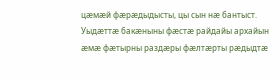цæмæй фæрæдыдысты, цы сын нæ бантыст. Уыдæттæ бакæныны фæстæ райдайы архайын æмæ фæтырны раздæры фæлтæрты рæдыдтæ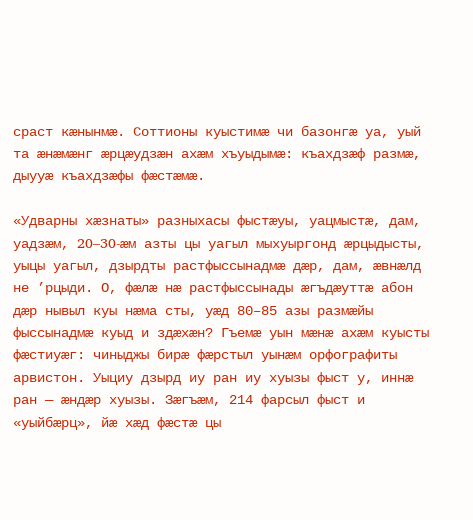сраст кæнынмæ. Соттионы куыстимæ чи базонгæ уа, уый та æнæмæнг æрцæудзæн ахæм хъуыдымæ: къахдзæф размæ, дыууæ къахдзæфы фæстæмæ.

«Удварны хæзнаты» разныхасы фыстæуы, уацмыстæ, дам, уадзæм, 20–30-æм азты цы уагыл мыхуыргонд æрцыдысты, уыцы уагыл, дзырдты растфыссынадмæ дæр, дам, æвнæлд не ’рцыди. О, фæлæ нæ растфыссынады æгъдæуттæ абон дæр нывыл куы нæма сты, уæд 80–85 азы размæйы фыссынадмæ куыд и здæхæн? Гъемæ уын мæнæ ахæм куысты фæстиуæг: чиныджы бирæ фæрстыл уынæм орфографиты арвистон. Уыциу дзырд иу ран иу хуызы фыст у, иннæ ран — æндæр хуызы. Зæгъæм, 214 фарсыл фыст и «уыйбæрц», йæ хæд фæстæ цы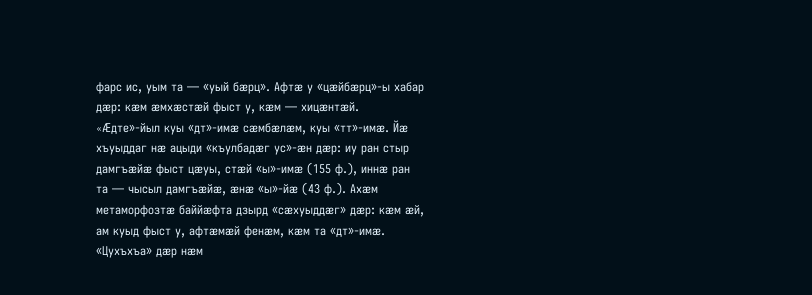фарс ис, уым та — «уый бæрц». Афтæ у «цæйбæрц»-ы хабар дæр: кæм æмхæстæй фыст у, кæм — хицæнтæй. «Æдте»-йыл куы «дт»-имæ сæмбæлæм, куы «тт»-имæ. Йæ хъуыддаг нæ ацыди «къулбадæг ус»-æн дæр: иу ран стыр дамгъæйæ фыст цæуы, стæй «ы»-имæ (155 ф.), иннæ ран та — чысыл дамгъæйæ, æнæ «ы»-йæ (43 ф.). Ахæм метаморфозтæ баййæфта дзырд «сæхуыддæг» дæр: кæм æй, ам куыд фыст у, афтæмæй фенæм, кæм та «дт»-имæ. «Цухъхъа» дæр нæм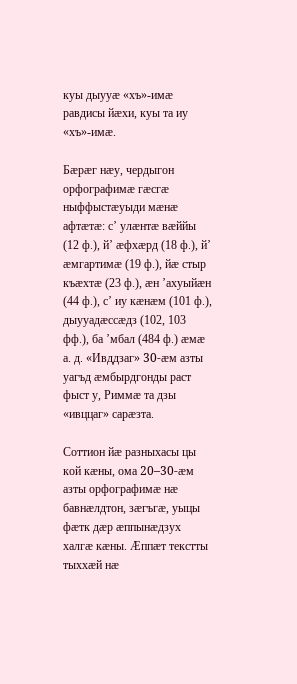куы дыууæ «хъ»-имæ равдисы йæхи, куы та иу «хъ»-имæ.

Бæрæг нæу, чердыгон орфографимæ гæсгæ ныффыстæуыди мæнæ афтæтæ: с’ улæнтæ вæййы (12 ф.), й’ æфхæрд (18 ф.), й’ æмгартимæ (19 ф.), йæ стыр къæхтæ (23 ф.), æн ’ахуыйæн (44 ф.), с’ иу кæнæм (101 ф.), дыууадæссæдз (102, 103 фф.), ба ’мбал (484 ф.) æмæ а. д. «Ивддзаг» 30-æм азты уагъд æмбырдгонды раст фыст у, Риммæ та дзы «ивццаг» сарæзта.

Соттион йæ разныхасы цы кой кæны, ома 20–30-æм азты орфографимæ нæ бавнæлдтон, зæгъгæ, уыцы фæтк дæр æппынæдзух халгæ кæны. Æппæт текстты тыххæй нæ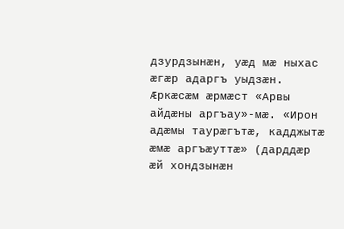дзурдзынæн, уæд мæ ныхас æгæр адаргъ уыдзæн. Æркæсæм æрмæст «Арвы айдæны аргъау»-мæ. «Ирон адæмы таурæгътæ, кадджытæ æмæ аргъæуттæ» (дарддæр æй хондзынæн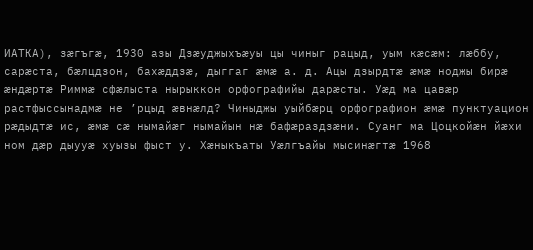ИАТКА), зæгъгæ, 1930 азы Дзæуджыхъæуы цы чиныг рацыд, уым кæсæм: лæббу, сарæста, бæлцдзон, бахæддзæ, дыггаг æмæ а. д. Ацы дзырдтæ æмæ ноджы бирæ æндæртæ Риммæ сфæлыста нырыккон орфографийы дарæсты. Уæд ма цавæр растфыссынадмæ не ’рцыд æвнæлд? Чиныджы уыйбæрц орфографион æмæ пунктуацион рæдыдтæ ис, æмæ сæ нымайæг нымайын нæ бафæраздзæни. Суанг ма Цоцкойæн йæхи ном дæр дыууæ хуызы фыст у. Хæныкъаты Уæлгъайы мысинæгтæ 1968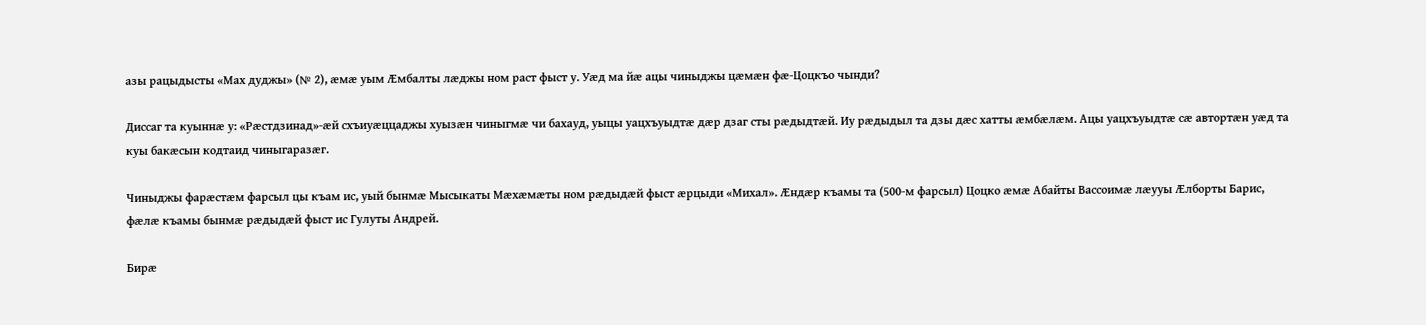азы рацыдысты «Мах дуджы» (№ 2), æмæ уым Æмбалты лæджы ном раст фыст у. Уæд ма йæ ацы чиныджы цæмæн фæ-Цоцкъо чынди?

Диссаг та куыннæ у: «Рæстдзинад»-æй схъиуæццаджы хуызæн чиныгмæ чи бахауд, уыцы уацхъуыдтæ дæр дзаг сты рæдыдтæй. Иу рæдыдыл та дзы дæс хатты æмбæлæм. Ацы уацхъуыдтæ сæ автортæн уæд та куы бакæсын кодтаид чиныгаразæг.

Чиныджы фарæстæм фарсыл цы къам ис, уый бынмæ Мысыкаты Мæхæмæты ном рæдыдæй фыст æрцыди «Михал». Æндæр къамы та (500-м фарсыл) Цоцко æмæ Абайты Вассоимæ лæууы Æлборты Барис, фæлæ къамы бынмæ рæдыдæй фыст ис Гулуты Андрей.

Бирæ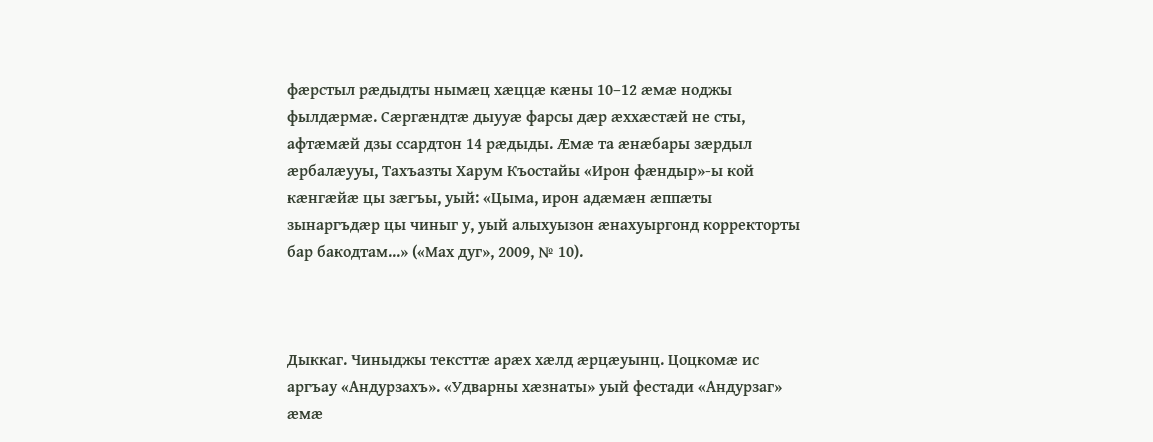фæрстыл рæдыдты нымæц хæццæ кæны 10–12 æмæ ноджы фылдæрмæ. Сæргæндтæ дыууæ фарсы дæр æххæстæй не сты, афтæмæй дзы ссардтон 14 рæдыды. Æмæ та æнæбары зæрдыл æрбалæууы, Тахъазты Харум Къостайы «Ирон фæндыр»-ы кой кæнгæйæ цы зæгъы, уый: «Цыма, ирон адæмæн æппæты зынаргъдæр цы чиныг у, уый алыхуызон æнахуыргонд корректорты бар бакодтам...» («Мах дуг», 2009, № 10).



Дыккаг. Чиныджы тексттæ арæх хæлд æрцæуынц. Цоцкомæ ис аргъау «Андурзахъ». «Удварны хæзнаты» уый фестади «Андурзаг» æмæ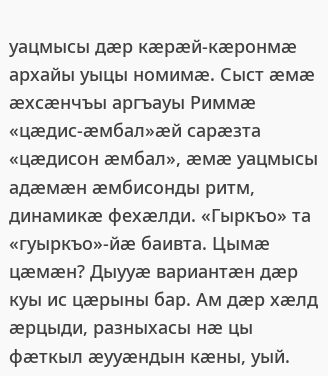уацмысы дæр кæрæй-кæронмæ архайы уыцы номимæ. Сыст æмæ æхсæнчъы аргъауы Риммæ «цæдис-æмбал»æй сарæзта «цæдисон æмбал», æмæ уацмысы адæмæн æмбисонды ритм, динамикæ фехæлди. «Гыркъо» та «гуыркъо»-йæ баивта. Цымæ цæмæн? Дыууæ вариантæн дæр куы ис цæрыны бар. Ам дæр хæлд æрцыди, разныхасы нæ цы фæткыл æууæндын кæны, уый.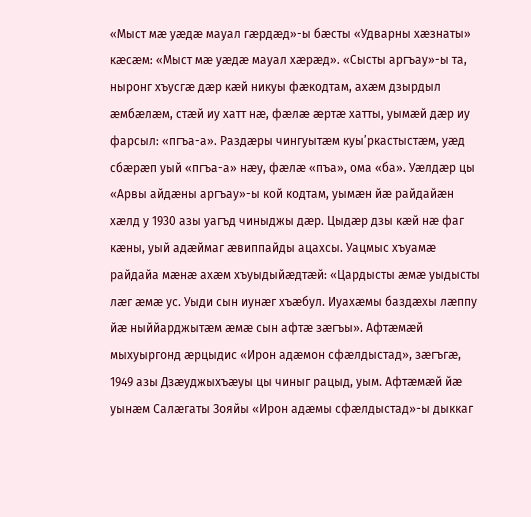«Мыст мæ уæдæ мауал гæрдæд»-ы бæсты «Удварны хæзнаты» кæсæм: «Мыст мæ уæдæ мауал хæрæд». «Сысты аргъау»-ы та, ныронг хъусгæ дæр кæй никуы фæкодтам, ахæм дзырдыл æмбæлæм, стæй иу хатт нæ, фæлæ æртæ хатты, уымæй дæр иу фарсыл: «пгъа-а». Раздæры чингуытæм куы’ркастыстæм, уæд сбæрæп уый «пгъа-а» нæу, фæлæ «пъа», ома «ба». Уæлдæр цы «Арвы айдæны аргъау»-ы кой кодтам, уымæн йæ райдайæн хæлд у 1930 азы уагъд чиныджы дæр. Цыдæр дзы кæй нæ фаг кæны, уый адæймаг æвиппайды ацахсы. Уацмыс хъуамæ райдайа мæнæ ахæм хъуыдыйæдтæй: «Цардысты æмæ уыдысты лæг æмæ ус. Уыди сын иунæг хъæбул. Иуахæмы баздæхы лæппу йæ ныййарджытæм æмæ сын афтæ зæгъы». Афтæмæй мыхуыргонд æрцыдис «Ирон адæмон сфæлдыстад», зæгъгæ, 1949 азы Дзæуджыхъæуы цы чиныг рацыд, уым. Афтæмæй йæ уынæм Салæгаты Зояйы «Ирон адæмы сфæлдыстад»-ы дыккаг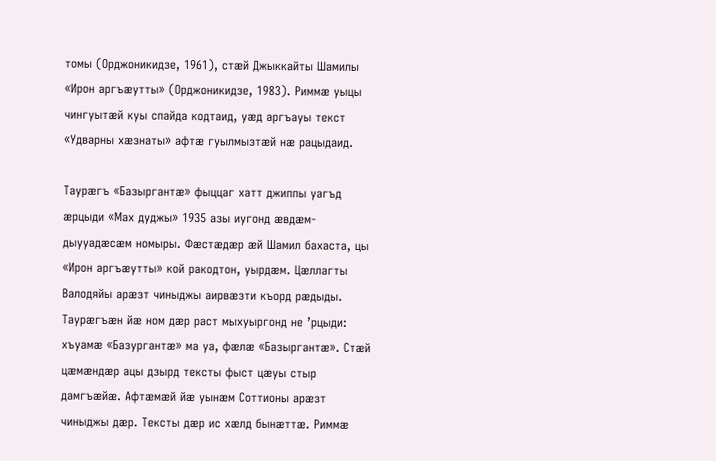томы (Орджоникидзе, 1961), стæй Джыккайты Шамилы «Ирон аргъæутты» (Орджоникидзе, 1983). Риммæ уыцы чингуытæй куы спайда кодтаид, уæд аргъауы текст «Удварны хæзнаты» афтæ гуылмызтæй нæ рацыдаид.

Таурæгъ «Базыргантæ» фыццаг хатт джиппы уагъд æрцыди «Мах дуджы» 1935 азы иугонд æвдæм-дыууадæсæм номыры. Фæстæдæр æй Шамил бахаста, цы «Ирон аргъæутты» кой ракодтон, уырдæм. Цæллагты Валодяйы арæзт чиныджы аирвæзти къорд рæдыды. Таурæгъæн йæ ном дæр раст мыхуыргонд не ’рцыди: хъуамæ «Базургантæ» ма уа, фæлæ «Базыргантæ». Стæй цæмæндæр ацы дзырд тексты фыст цæуы стыр дамгъæйæ. Афтæмæй йæ уынæм Соттионы арæзт чиныджы дæр. Тексты дæр ис хæлд бынæттæ. Риммæ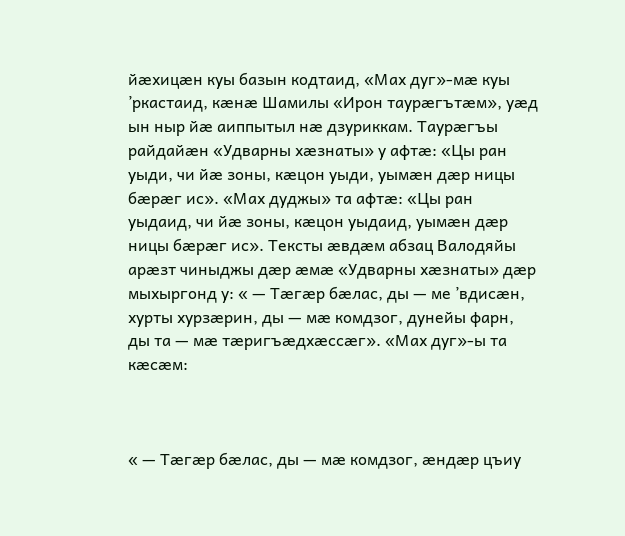йæхицæн куы базын кодтаид, «Мах дуг»-мæ куы ’ркастаид, кæнæ Шамилы «Ирон таурæгътæм», уæд ын ныр йæ аиппытыл нæ дзуриккам. Таурæгъы райдайæн «Удварны хæзнаты» у афтæ: «Цы ран уыди, чи йæ зоны, кæцон уыди, уымæн дæр ницы бæрæг ис». «Мах дуджы» та афтæ: «Цы ран уыдаид, чи йæ зоны, кæцон уыдаид, уымæн дæр ницы бæрæг ис». Тексты æвдæм абзац Валодяйы арæзт чиныджы дæр æмæ «Удварны хæзнаты» дæр мыхыргонд у: « — Тæгæр бæлас, ды — ме ’вдисæн, хурты хурзæрин, ды — мæ комдзог, дунейы фарн, ды та — мæ тæригъæдхæссæг». «Мах дуг»-ы та кæсæм:



« — Тæгæр бæлас, ды — мæ комдзог, æндæр цъиу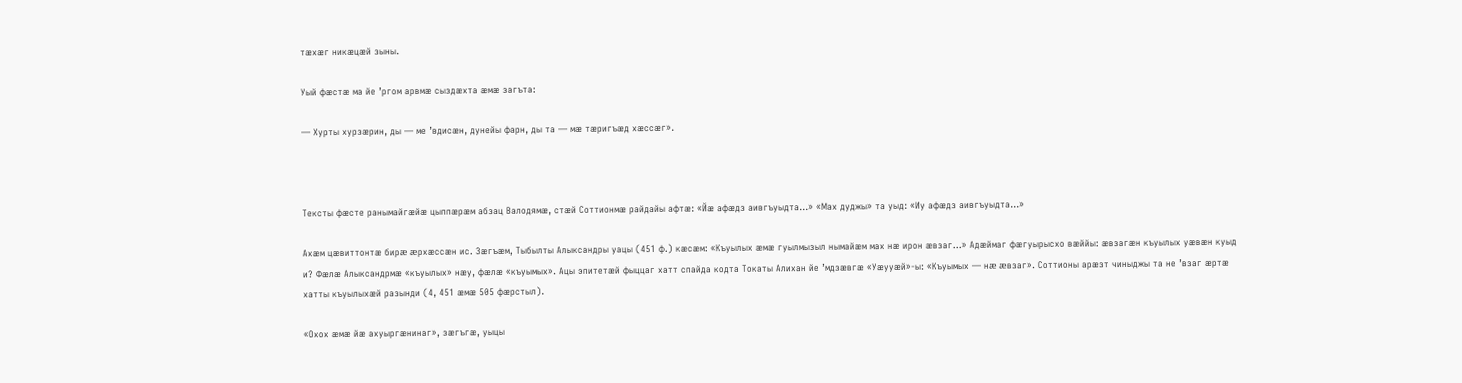тæхæг никæцæй зыны.

Уый фæстæ ма йе ’ргом арвмæ сыздæхта æмæ загъта:

— Хурты хурзæрин, ды — ме ’вдисæн, дунейы фарн, ды та — мæ тæригъæд хæссæг».



Тексты фæсте ранымайгæйæ цыппæрæм абзац Валодямæ, стæй Соттионмæ райдайы афтæ: «Йæ афæдз аивгъуыдта...» «Мах дуджы» та уыд: «Иу афæдз аивгъуыдта...»

Ахæм цæвиттонтæ бирæ æрхæссæн ис. Зæгъæм, Тыбылты Алыксандры уацы (451 ф.) кæсæм: «Къуылых æмæ гуылмызыл нымайæм мах нæ ирон æвзаг...» Адæймаг фæгуырысхо вæййы: æвзагæн къуылых уæвæн куыд и? Фæлæ Алыксандрмæ «къуылых» нæу, фæлæ «къуымых». Ацы эпитетæй фыццаг хатт спайда кодта Токаты Алихан йе ’мдзæвгæ «Уæууæй»-ы: «Къуымых — нæ æвзаг». Соттионы арæзт чиныджы та не ’взаг æртæ хатты къуылыхæй разынди (4, 451 æмæ 505 фæрстыл).

«Охох æмæ йæ ахуыргæнинаг», зæгъгæ, уыцы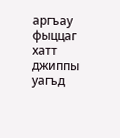аргъау фыццаг хатт джиппы уагъд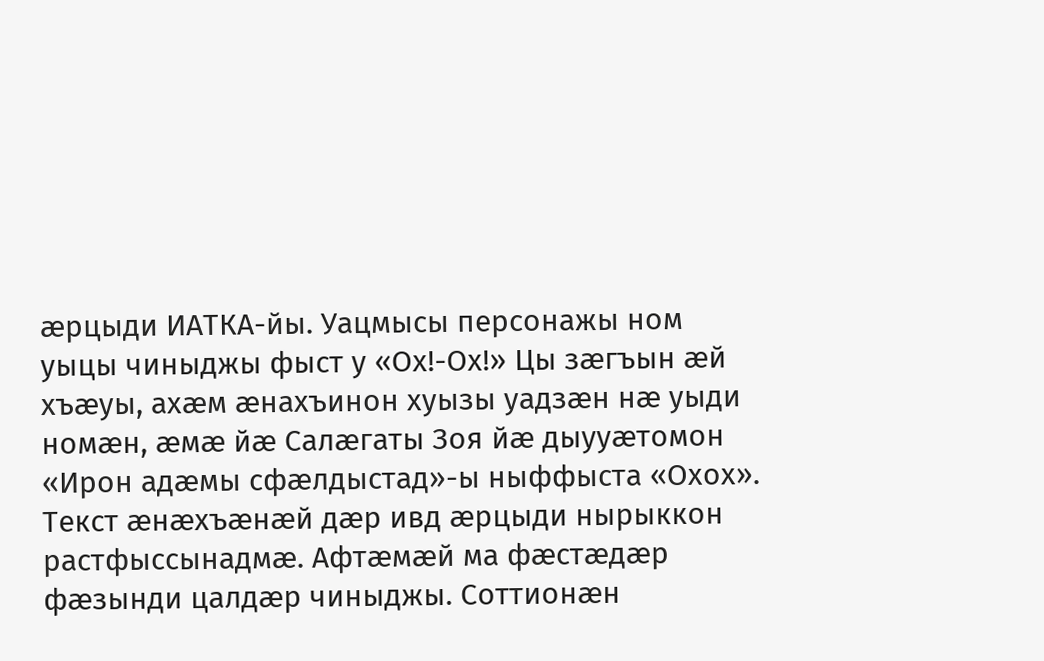æрцыди ИАТКА-йы. Уацмысы персонажы ном уыцы чиныджы фыст у «Ох!-Ох!» Цы зæгъын æй хъæуы, ахæм æнахъинон хуызы уадзæн нæ уыди номæн, æмæ йæ Салæгаты Зоя йæ дыууæтомон «Ирон адæмы сфæлдыстад»-ы ныффыста «Охох». Текст æнæхъæнæй дæр ивд æрцыди нырыккон растфыссынадмæ. Афтæмæй ма фæстæдæр фæзынди цалдæр чиныджы. Соттионæн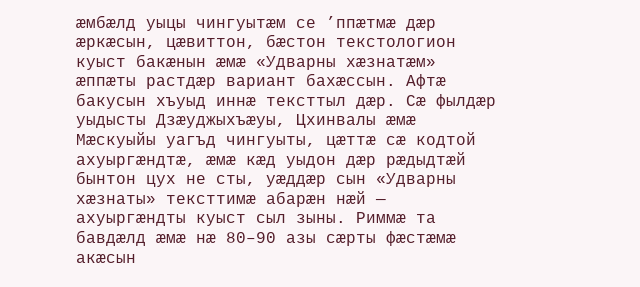æмбæлд уыцы чингуытæм се ’ппæтмæ дæр æркæсын, цæвиттон, бæстон текстологион куыст бакæнын æмæ «Удварны хæзнатæм» æппæты растдæр вариант бахæссын. Афтæ бакусын хъуыд иннæ тексттыл дæр. Сæ фылдæр уыдысты Дзæуджыхъæуы, Цхинвалы æмæ Мæскуыйы уагъд чингуыты, цæттæ сæ кодтой ахуыргæндтæ, æмæ кæд уыдон дæр рæдыдтæй бынтон цух не сты, уæддæр сын «Удварны хæзнаты» тексттимæ абарæн нæй — ахуыргæндты куыст сыл зыны. Риммæ та бавдæлд æмæ нæ 80–90 азы сæрты фæстæмæ акæсын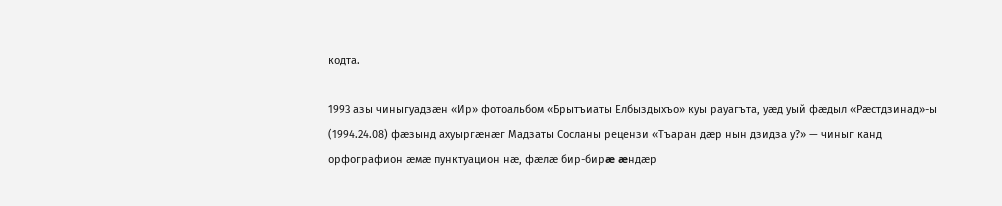кодта.

1993 азы чиныгуадзæн «Ир» фотоальбом «Брытъиаты Елбыздыхъо» куы рауагъта, уæд уый фæдыл «Рæстдзинад»-ы (1994.24.08) фæзынд ахуыргæнæг Мадзаты Сосланы рецензи «Тъаран дæр нын дзидза у?» — чиныг канд орфографион æмæ пунктуацион нæ, фæлæ бир-бирæ æндæр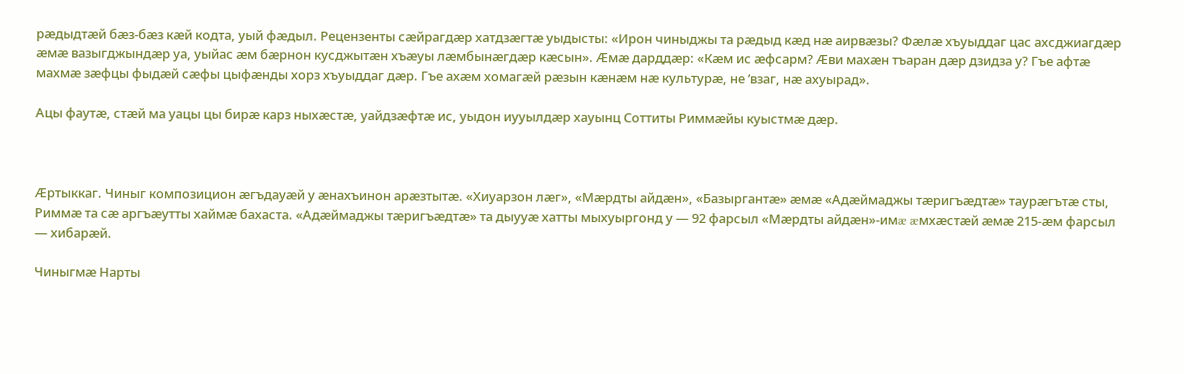рæдыдтæй бæз-бæз кæй кодта, уый фæдыл. Рецензенты сæйрагдæр хатдзæгтæ уыдысты: «Ирон чиныджы та рæдыд кæд нæ аирвæзы? Фæлæ хъуыддаг цас ахсджиагдæр æмæ вазыгджындæр уа, уыйас æм бæрнон кусджытæн хъæуы лæмбынæгдæр кæсын». Æмæ дарддæр: «Кæм ис æфсарм? Æви махæн тъаран дæр дзидза у? Гъе афтæ махмæ зæфцы фыдæй сæфы цыфæнды хорз хъуыддаг дæр. Гъе ахæм хомагæй рæзын кæнæм нæ культурæ, не ’взаг, нæ ахуырад».

Ацы фаутæ, стæй ма уацы цы бирæ карз ныхæстæ, уайдзæфтæ ис, уыдон иууылдæр хауынц Соттиты Риммæйы куыстмæ дæр.



Æртыккаг. Чиныг композицион æгъдауæй у æнахъинон арæзтытæ. «Хиуарзон лæг», «Мæрдты айдæн», «Базыргантæ» æмæ «Адæймаджы тæригъæдтæ» таурæгътæ сты, Риммæ та сæ аргъæутты хаймæ бахаста. «Адæймаджы тæригъæдтæ» та дыууæ хатты мыхуыргонд у — 92 фарсыл «Мæрдты айдæн»-имæ æмхæстæй æмæ 215-æм фарсыл — хибарæй.

Чиныгмæ Нарты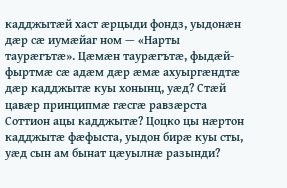кадджытæй хаст æрцыди фондз, уыдонæн дæр сæ иумæйаг ном — «Нарты таурæгътæ». Цæмæн таурæгътæ, фыдæй-фыртмæ сæ адæм дæр æмæ ахуыргæндтæ дæр кадджытæ куы хонынц, уæд? Стæй цавæр принципмæ гæсгæ равзæрста Соттион ацы кадджытæ? Цоцко цы нæртон кадджытæ фæфыста, уыдон бирæ куы сты, уæд сын ам бынат цæуылнæ разынди?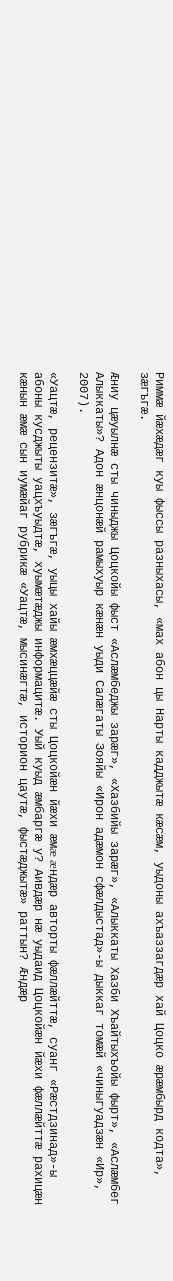Риммæ йæхæдæг куы фыссы разныхасы, «мах абон цы Нарты кадджытæ кæсæм, уыдоны ахъаззагдæр хай Цоцко æрæмбырд кодта», зæгъгæ.

Æниу цæуылнæ сты чиныджы Цоцкойы фыст «Аслæмбеджы зарæг», «Хазбийы зарæг», «Алыккаты Хазби Хъайтыхъойы фырт», «Аслæмбег Алыккаты»? Адон æнцонæй рамыхуыр кæнæн уыди Салæгаты Зояйы «Ирон адæмон сфæлдыстад»-ы дыккаг томæй «чиныгуадзæн «Ир», 2007).

«Уацтæ, рецензитæ», зæгъгæ, уыцы хайы æмхæццæйæ сты Цоцкойæн йæхи æмæ æндæр авторты фæллæйттæ, суанг «Рæстдзинад»-ы абоны кусджыты уацхъуыдтæ, хуымæтæджы информацитæ. Уый куыд æмбаргæ у? Аивдæр нæ уыдаид Цоцкойæн йæхи фæллæйттæ рахицæн кæнын æмæ сын иумæйаг рубрикæ «Уацтæ, мысинæгтæ, историон цаутæ, фыстæджытæ» раттын? Æндæр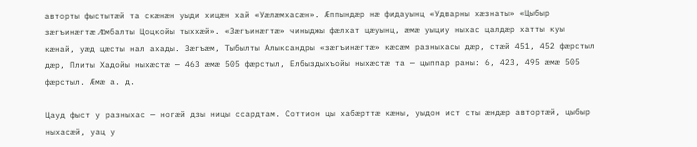авторты фыстытæй та скæнæн уыди хицæн хай «Уæлæмхасæн». Æппындæр нæ фидауынц «Удварны хæзнаты» «Цыбыр зæгъинæгтæ Æмбалты Цоцкойы тыххæй». «Зæгъинæгтæ» чиныджы фæлхат цæуынц, æмæ уыциу ныхас цалдæр хатты куы кæнай, уæд цæсты нал ахады. Зæгъæм, Тыбылты Алыксандры «зæгъинæгтæ» кæсæм разныхасы дæр, стæй 451, 452 фæрстыл дæр, Плиты Хадойы ныхæстæ — 463 æмæ 505 фæрстыл, Елбыздыхъойы ныхæстæ та — цыппар раны: 6, 423, 495 æмæ 505 фæрстыл. Æмæ а. д.

Цауд фыст у разныхас — ногæй дзы ницы ссардтам. Соттион цы хабæрттæ кæны, уыдон ист сты æндæр автортæй, цыбыр ныхасæй, уац у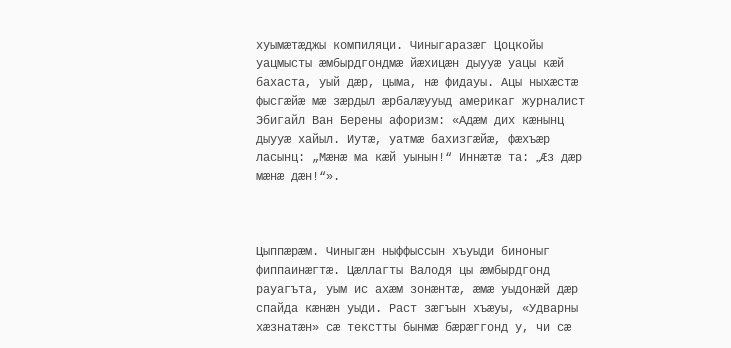хуымæтæджы компиляци. Чиныгаразæг Цоцкойы уацмысты æмбырдгондмæ йæхицæн дыууæ уацы кæй бахаста, уый дæр, цыма, нæ фидауы. Ацы ныхæстæ фысгæйæ мæ зæрдыл æрбалæууыд америкаг журналист Эбигайл Ван Берены афоризм: «Адæм дих кæнынц дыууæ хайыл. Иутæ, уатмæ бахизгæйæ, фæхъæр ласынц: „Мæнæ ма кæй уынын!“ Иннæтæ та: „Æз дæр мæнæ дæн!“».



Цыппæрæм. Чиныгæн ныффыссын хъуыди биноныг фиппаинæгтæ. Цæллагты Валодя цы æмбырдгонд рауагъта, уым ис ахæм зонæнтæ, æмæ уыдонæй дæр спайда кæнæн уыди. Раст зæгъын хъæуы, «Удварны хæзнатæн» сæ текстты бынмæ бæрæггонд у, чи сæ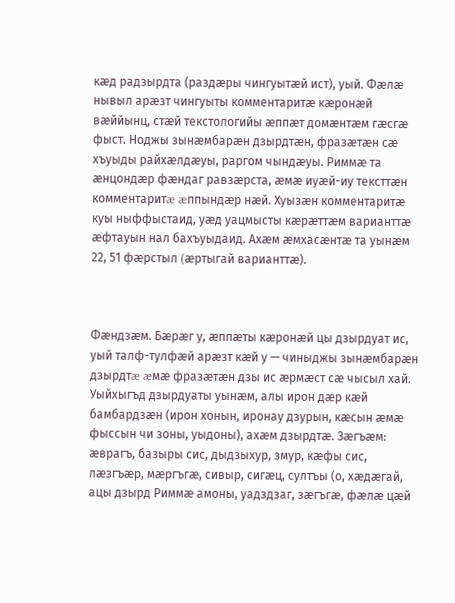кæд радзырдта (раздæры чингуытæй ист), уый. Фæлæ нывыл арæзт чингуыты комментаритæ кæронæй вæййынц, стæй текстологийы æппæт домæнтæм гæсгæ фыст. Ноджы зынæмбарæн дзырдтæн, фразæтæн сæ хъуыды райхæлдæуы, раргом чындæуы. Риммæ та æнцондæр фæндаг равзæрста, æмæ иуæй-иу тексттæн комментаритæ æппындæр нæй. Хуызæн комментаритæ куы ныффыстаид, уæд уацмысты кæрæттæм варианттæ æфтауын нал бахъуыдаид. Ахæм æмхасæнтæ та уынæм 22, 51 фæрстыл (æртыгай варианттæ).



Фæндзæм. Бæрæг у, æппæты кæронæй цы дзырдуат ис, уый талф-тулфæй арæзт кæй у — чиныджы зынæмбарæн дзырдтæ æмæ фразæтæн дзы ис æрмæст сæ чысыл хай. Уыйхыгъд дзырдуаты уынæм, алы ирон дæр кæй бамбардзæн (ирон хонын, иронау дзурын, кæсын æмæ фыссын чи зоны, уыдоны), ахæм дзырдтæ. Зæгъæм: æврагъ, базыры сис, дыдзыхур, змур, кæфы сис, лæзгъæр, мæргъгæ, сивыр, сигæц, султъы (о, хæдæгай, ацы дзырд Риммæ амоны, уадздзаг, зæгъгæ, фæлæ цæй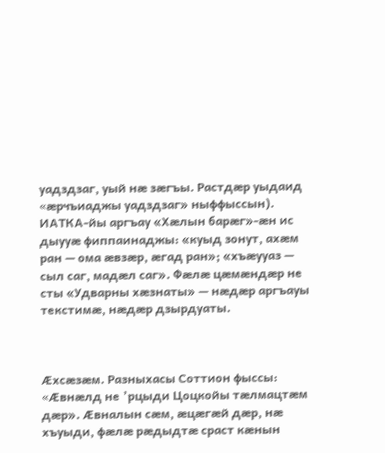уадздзаг, уый нæ зæгъы. Растдæр уыдаид «æрчъиаджы уадздзаг» ныффыссын). ИАТКА-йы аргъау «Хæлын барæг»-æн ис дыууæ фиппаинаджы: «куыд зонут, ахæм ран — ома æвзæр, æгад ран»; «хъæууаз — сыл саг, мадæл саг». Фæлæ цæмæндæр не сты «Удварны хæзнаты» — нæдæр аргъауы текстимæ, нæдæр дзырдуаты.



Æхсæзæм. Разныхасы Соттион фыссы: «Æвнæлд не ’рцыди Цоцкойы тæлмацтæм дæр». Æвналын сæм, æцæгæй дæр, нæ хъуыди, фæлæ рæдыдтæ сраст кæнын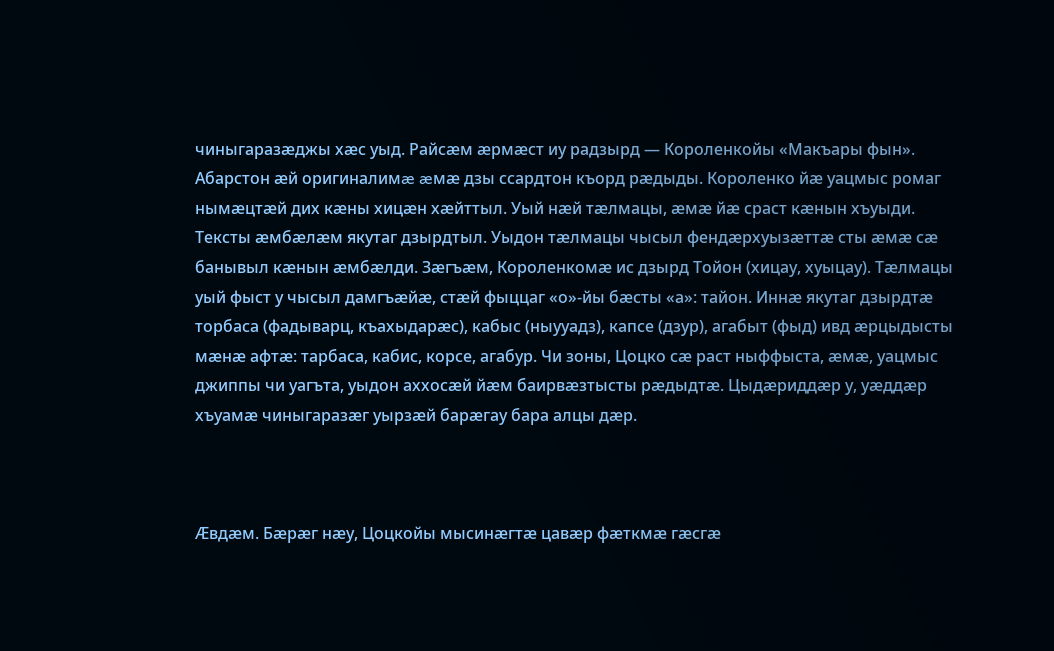чиныгаразæджы хæс уыд. Райсæм æрмæст иу радзырд — Короленкойы «Макъары фын». Абарстон æй оригиналимæ æмæ дзы ссардтон къорд рæдыды. Короленко йæ уацмыс ромаг нымæцтæй дих кæны хицæн хæйттыл. Уый нæй тæлмацы, æмæ йæ сраст кæнын хъуыди. Тексты æмбæлæм якутаг дзырдтыл. Уыдон тæлмацы чысыл фендæрхуызæттæ сты æмæ сæ банывыл кæнын æмбæлди. Зæгъæм, Короленкомæ ис дзырд Тойон (хицау, хуыцау). Тæлмацы уый фыст у чысыл дамгъæйæ, стæй фыццаг «о»-йы бæсты «а»: тайон. Иннæ якутаг дзырдтæ торбаса (фадыварц, къахыдарæс), кабыс (ныууадз), капсе (дзур), агабыт (фыд) ивд æрцыдысты мæнæ афтæ: тарбаса, кабис, корсе, агабур. Чи зоны, Цоцко сæ раст ныффыста, æмæ, уацмыс джиппы чи уагъта, уыдон аххосæй йæм баирвæзтысты рæдыдтæ. Цыдæриддæр у, уæддæр хъуамæ чиныгаразæг уырзæй барæгау бара алцы дæр.



Æвдæм. Бæрæг нæу, Цоцкойы мысинæгтæ цавæр фæткмæ гæсгæ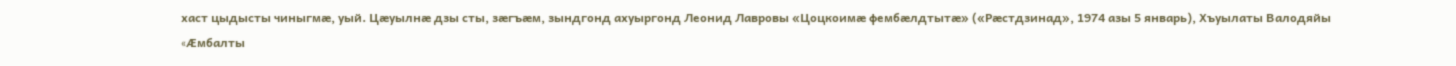хаст цыдысты чиныгмæ, уый. Цæуылнæ дзы сты, зæгъæм, зындгонд ахуыргонд Леонид Лавровы «Цоцкоимæ фембæлдтытæ» («Рæстдзинад», 1974 азы 5 январь), Хъуылаты Валодяйы «Æмбалты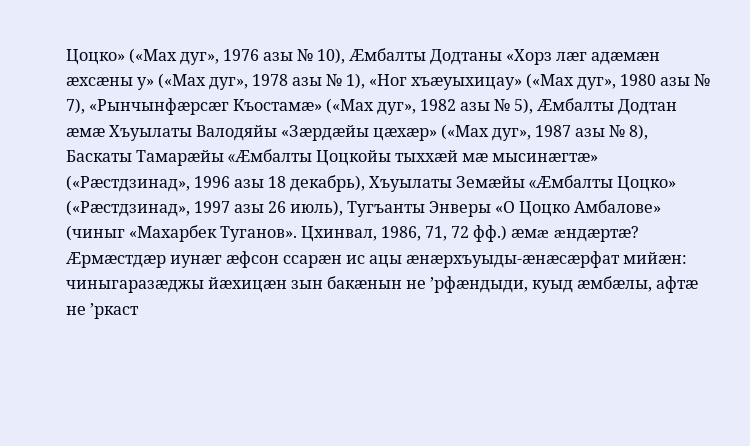Цоцко» («Мах дуг», 1976 азы № 10), Æмбалты Додтаны «Хорз лæг адæмæн æхсæны у» («Мах дуг», 1978 азы № 1), «Ног хъæуыхицау» («Мах дуг», 1980 азы № 7), «Рынчынфæрсæг Къостамæ» («Мах дуг», 1982 азы № 5), Æмбалты Додтан æмæ Хъуылаты Валодяйы «Зæрдæйы цæхæр» («Мах дуг», 1987 азы № 8), Баскаты Тамарæйы «Æмбалты Цоцкойы тыххæй мæ мысинæгтæ» («Рæстдзинад», 1996 азы 18 декабрь), Хъуылаты Земæйы «Æмбалты Цоцко» («Рæстдзинад», 1997 азы 26 июль), Тугъанты Энверы «О Цоцко Амбалове» (чиныг «Махарбек Туганов». Цхинвал, 1986, 71, 72 фф.) æмæ æндæртæ? Æрмæстдæр иунæг æфсон ссарæн ис ацы æнæрхъуыды-æнæсæрфат мийæн: чиныгаразæджы йæхицæн зын бакæнын не ’рфæндыди, куыд æмбæлы, афтæ не ’ркаст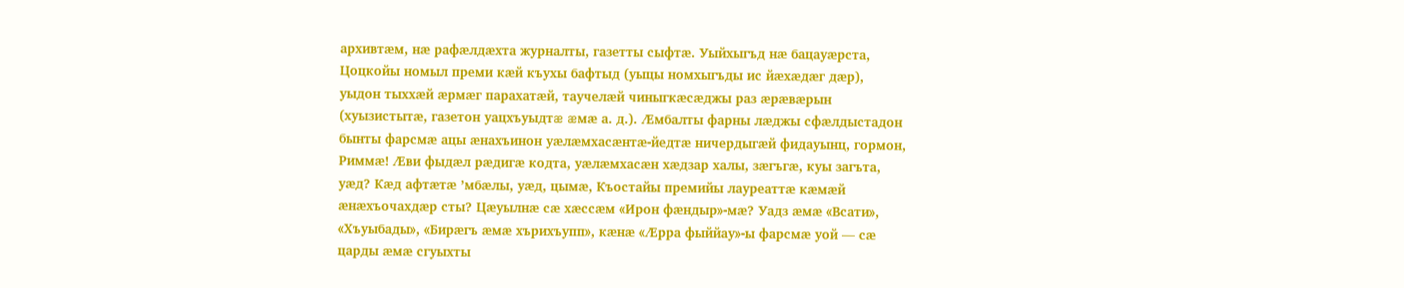архивтæм, нæ рафæлдæхта журналты, газетты сыфтæ. Уыйхыгъд нæ бацауæрста, Цоцкойы номыл преми кæй къухы бафтыд (уыцы номхыгъды ис йæхæдæг дæр), уыдон тыххæй æрмæг парахатæй, таучелæй чиныгкæсæджы раз æрæвæрын (хуызистытæ, газетон уацхъуыдтæ æмæ а. д.). Æмбалты фарны лæджы сфæлдыстадон бынты фарсмæ ацы æнахъинон уæлæмхасæнтæ-йедтæ ничердыгæй фидауынц, гормон, Риммæ! Æви фыдæл рæдигæ кодта, уæлæмхасæн хæдзар халы, зæгъгæ, куы загъта, уæд? Кæд афтæтæ ’мбæлы, уæд, цымæ, Къостайы премийы лауреаттæ кæмæй æнæхъочахдæр сты? Цæуылнæ сæ хæссæм «Ирон фæндыр»-мæ? Уадз æмæ «Всати», «Хъуыбады», «Бирæгъ æмæ хърихъупп», кæнæ «Æрра фыййау»-ы фарсмæ уой — сæ царды æмæ сгуыхты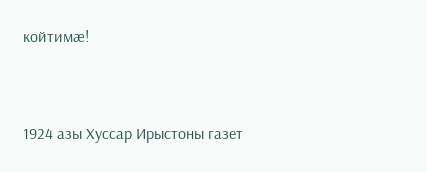койтимæ!



1924 азы Хуссар Ирыстоны газет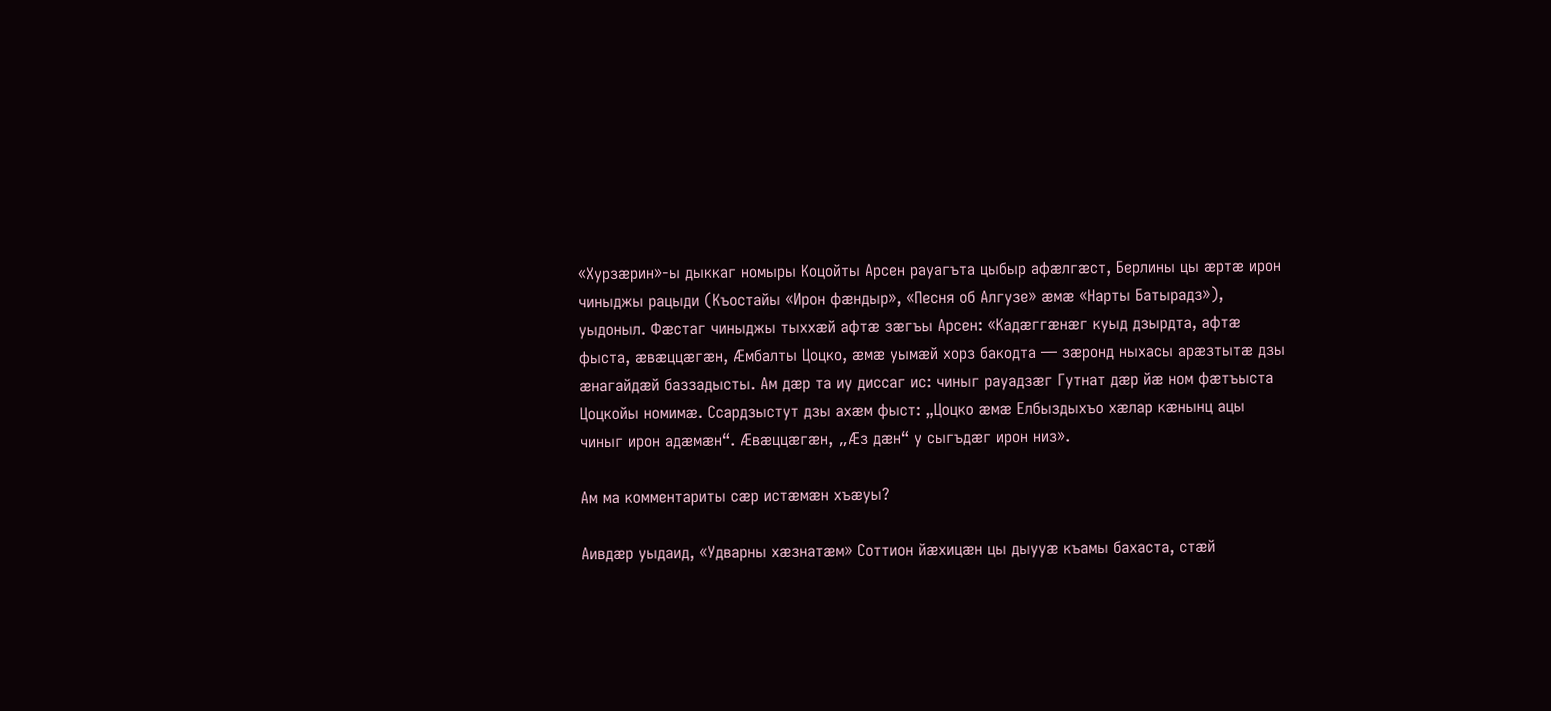«Хурзæрин»-ы дыккаг номыры Коцойты Арсен рауагъта цыбыр афæлгæст, Берлины цы æртæ ирон чиныджы рацыди (Къостайы «Ирон фæндыр», «Песня об Алгузе» æмæ «Нарты Батырадз»), уыдоныл. Фæстаг чиныджы тыххæй афтæ зæгъы Арсен: «Кадæггæнæг куыд дзырдта, афтæ фыста, æвæццæгæн, Æмбалты Цоцко, æмæ уымæй хорз бакодта — зæронд ныхасы арæзтытæ дзы æнагайдæй баззадысты. Ам дæр та иу диссаг ис: чиныг рауадзæг Гутнат дæр йæ ном фæтъыста Цоцкойы номимæ. Ссардзыстут дзы ахæм фыст: „Цоцко æмæ Елбыздыхъо хæлар кæнынц ацы чиныг ирон адæмæн“. Æвæццæгæн, „Æз дæн“ у сыгъдæг ирон низ».

Ам ма комментариты сæр истæмæн хъæуы?

Аивдæр уыдаид, «Удварны хæзнатæм» Соттион йæхицæн цы дыууæ къамы бахаста, стæй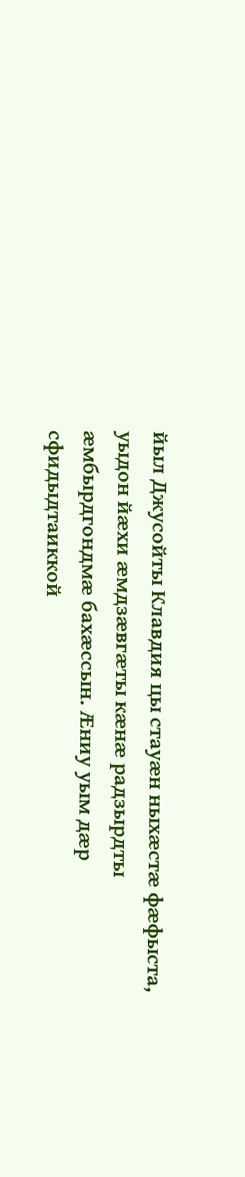йыл Джусойты Клавдия цы стауæн ныхæстæ фæфыста, уыдон йæхи æмдзæвгæты кæнæ радзырдты æмбырдгондмæ бахæссын. Æниу уым дæр сфидыдтаиккой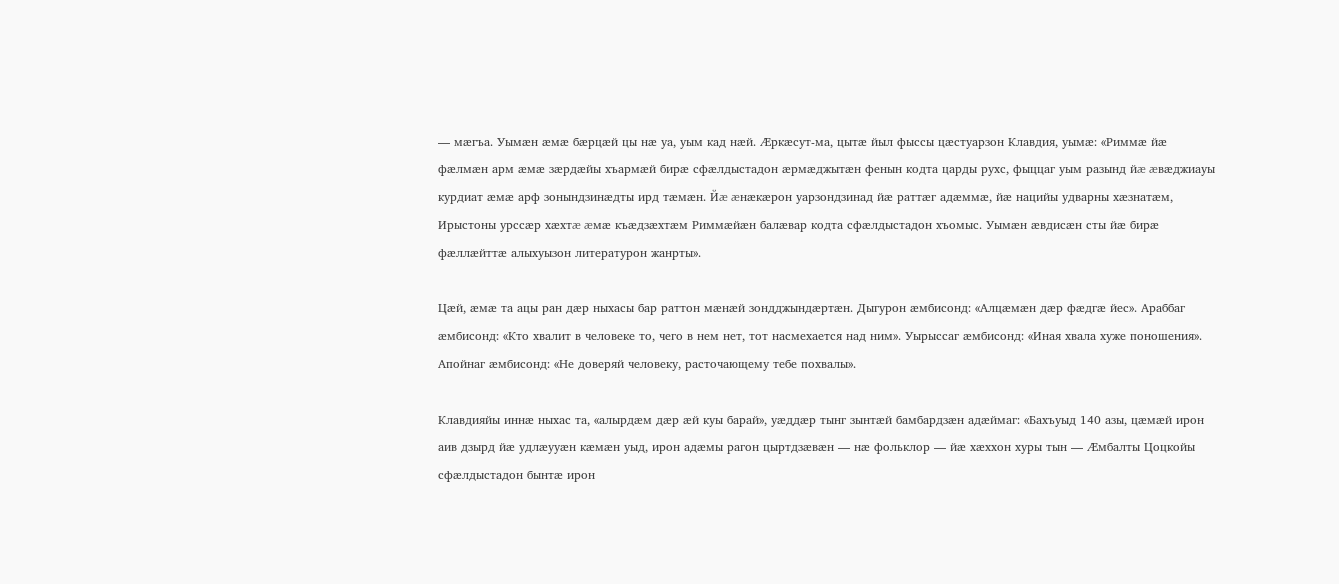— мæгъа. Уымæн æмæ бæрцæй цы нæ уа, уым кад нæй. Æркæсут-ма, цытæ йыл фыссы цæстуарзон Клавдия, уымæ: «Риммæ йæ фæлмæн арм æмæ зæрдæйы хъармæй бирæ сфæлдыстадон æрмæджытæн фенын кодта царды рухс, фыццаг уым разынд йæ æвæджиауы курдиат æмæ арф зонындзинæдты ирд тæмæн. Йæ æнæкæрон уарзондзинад йæ раттæг адæммæ, йæ нацийы удварны хæзнатæм, Ирыстоны урссæр хæхтæ æмæ къæдзæхтæм Риммæйæн балæвар кодта сфæлдыстадон хъомыс. Уымæн æвдисæн сты йæ бирæ фæллæйттæ алыхуызон литературон жанрты».

Цæй, æмæ та ацы ран дæр ныхасы бар раттон мæнæй зондджындæртæн. Дыгурон æмбисонд: «Алцæмæн дæр фæдгæ йес». Араббаг æмбисонд: «Кто хвалит в человеке то, чего в нем нет, тот насмехается над ним». Уырыссаг æмбисонд: «Иная хвала хуже поношения». Апойнаг æмбисонд: «Не доверяй человеку, расточающему тебе похвалы».

Клавдияйы иннæ ныхас та, «алырдæм дæр æй куы барай», уæддæр тынг зынтæй бамбардзæн адæймаг: «Бахъуыд 140 азы, цæмæй ирон аив дзырд йæ удлæууæн кæмæн уыд, ирон адæмы рагон цыртдзæвæн — нæ фольклор — йæ хæххон хуры тын — Æмбалты Цоцкойы сфæлдыстадон бынтæ ирон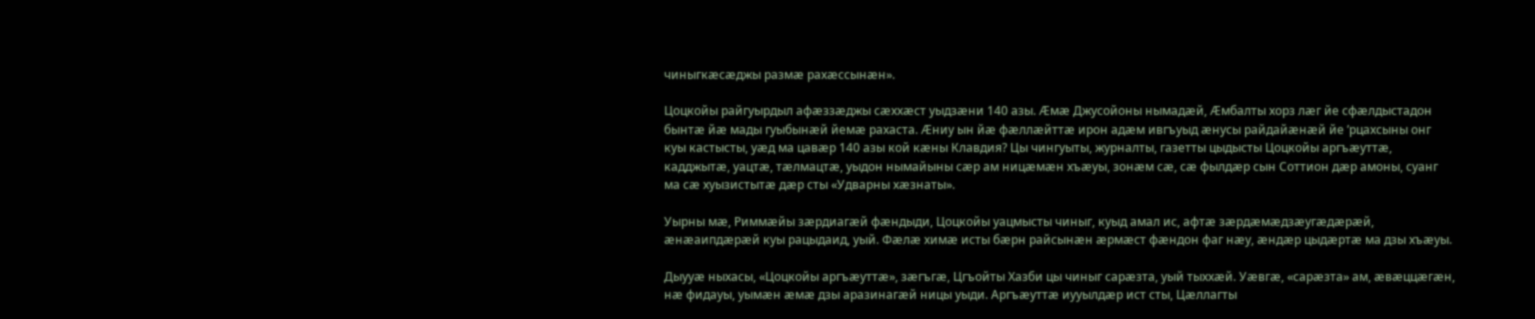чиныгкæсæджы размæ рахæссынæн».

Цоцкойы райгуырдыл афæззæджы сæххæст уыдзæни 140 азы. Æмæ Джусойоны нымадæй, Æмбалты хорз лæг йе сфæлдыстадон бынтæ йæ мады гуыбынæй йемæ рахаста. Æниу ын йæ фæллæйттæ ирон адæм ивгъуыд æнусы райдайæнæй йе ’рцахсыны онг куы кастысты, уæд ма цавæр 140 азы кой кæны Клавдия? Цы чингуыты, журналты, газетты цыдысты Цоцкойы аргъæуттæ, кадджытæ, уацтæ, тæлмацтæ, уыдон нымайыны сæр ам ницæмæн хъæуы, зонæм сæ, сæ фылдæр сын Соттион дæр амоны, суанг ма сæ хуызистытæ дæр сты «Удварны хæзнаты».

Уырны мæ, Риммæйы зæрдиагæй фæндыди, Цоцкойы уацмысты чиныг, куыд амал ис, афтæ зæрдæмæдзæугæдæрæй, æнæаипдæрæй куы рацыдаид, уый. Фæлæ химæ исты бæрн райсынæн æрмæст фæндон фаг нæу, æндæр цыдæртæ ма дзы хъæуы.

Дыууæ ныхасы, «Цоцкойы аргъæуттæ», зæгъгæ, Цгъойты Хазби цы чиныг сарæзта, уый тыххæй. Уæвгæ, «сарæзта» ам, æвæццæгæн, нæ фидауы, уымæн æмæ дзы аразинагæй ницы уыди. Аргъæуттæ иууылдæр ист сты, Цæллагты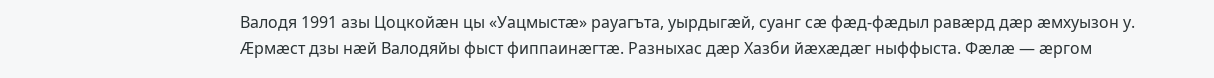Валодя 1991 азы Цоцкойæн цы «Уацмыстæ» рауагъта, уырдыгæй, суанг сæ фæд-фæдыл равæрд дæр æмхуызон у. Æрмæст дзы нæй Валодяйы фыст фиппаинæгтæ. Разныхас дæр Хазби йæхæдæг ныффыста. Фæлæ — æргом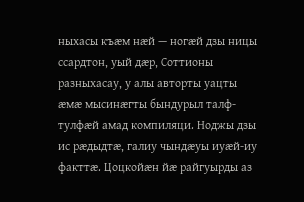ныхасы къæм нæй — ногæй дзы ницы ссардтон, уый дæр, Соттионы разныхасау, у алы авторты уацты æмæ мысинæгты бындурыл талф-тулфæй амад компиляци. Ноджы дзы ис рæдыдтæ, галиу чындæуы иуæй-иу факттæ. Цоцкойæн йæ райгуырды аз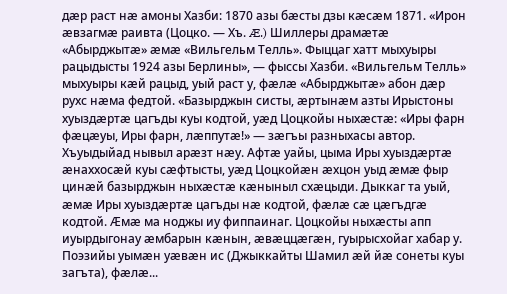дæр раст нæ амоны Хазби: 1870 азы бæсты дзы кæсæм 1871. «Ирон æвзагмæ раивта (Цоцко. — Хъ. Æ.) Шиллеры драмæтæ «Абырджытæ» æмæ «Вильгельм Телль». Фыццаг хатт мыхуыры рацыдысты 1924 азы Берлины», — фыссы Хазби. «Вильгельм Телль» мыхуыры кæй рацыд, уый раст у, фæлæ «Абырджытæ» абон дæр рухс нæма федтой. «Базырджын систы, æртынæм азты Ирыстоны хуыздæртæ цагъды куы кодтой, уæд Цоцкойы ныхæстæ: «Иры фарн фæцæуы, Иры фарн, лæппутæ!» — зæгъы разныхасы автор. Хъуыдыйад нывыл арæзт нæу. Афтæ уайы, цыма Иры хуыздæртæ æнаххосæй куы сæфтысты, уæд Цоцкойæн æхцон уыд æмæ фыр цинæй базырджын ныхæстæ кæныныл схæцыди. Дыккаг та уый, æмæ Иры хуыздæртæ цагъды нæ кодтой, фæлæ сæ цæгъдгæ кодтой. Æмæ ма ноджы иу фиппаинаг. Цоцкойы ныхæсты апп иуырдыгонау æмбарын кæнын, æвæццæгæн, гуырысхойаг хабар у. Поэзийы уымæн уæвæн ис (Джыккайты Шамил æй йæ сонеты куы загъта), фæлæ...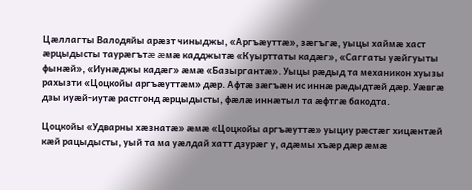Цæллагты Валодяйы арæзт чиныджы, «Аргъæуттæ», зæгъгæ, уыцы хаймæ хаст æрцыдысты таурæгътæ æмæ кадджытæ «Куырттаты кадæг», «Саггаты уæйгуыты фынæй», «Иунæджы кадæг» æмæ «Базыргантæ». Уыцы рæдыд та механикон хуызы рахызти «Цоцкойы аргъæуттæм» дæр. Афтæ зæгъæн ис иннæ рæдыдтæй дæр. Уæвгæ дзы иуæй-иутæ растгонд æрцыдысты, фæлæ иннæтыл та æфтгæ бакодта.

Цоцкойы «Удварны хæзнатæ» æмæ «Цоцкойы аргъæуттæ» уыциу рæстæг хицæнтæй кæй рацыдысты, уый та ма уæлдай хатт дзурæг у, адæмы хъæр дæр æмæ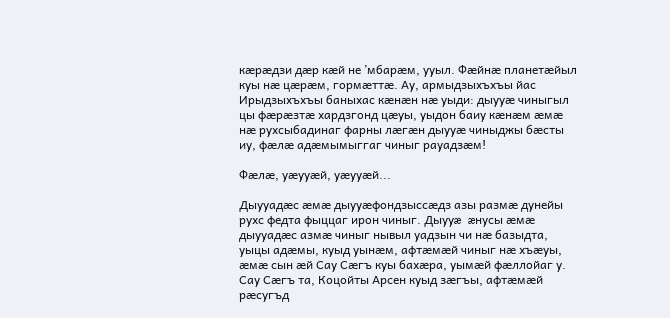кæрæдзи дæр кæй не ’мбарæм, ууыл. Фæйнæ планетæйыл куы нæ цæрæм, гормæттæ. Ау, армыдзыхъхъы йас Ирыдзыхъхъы баныхас кæнæн нæ уыди: дыууæ чиныгыл цы фæрæзтæ хардзгонд цæуы, уыдон баиу кæнæм æмæ нæ рухсыбадинаг фарны лæгæн дыууæ чиныджы бæсты иу, фæлæ адæмымыггаг чиныг рауадзæм!

Фæлæ, уæууæй, уæууæй...

Дыууадæс æмæ дыууæфондзыссæдз азы размæ дунейы рухс федта фыццаг ирон чиныг. Дыууæ æнусы æмæ дыууадæс азмæ чиныг нывыл уадзын чи нæ базыдта, уыцы адæмы, куыд уынæм, афтæмæй чиныг нæ хъæуы, æмæ сын æй Сау Сæгъ куы бахæра, уымæй фæллойаг у. Сау Сæгъ та, Коцойты Арсен куыд зæгъы, афтæмæй рæсугъд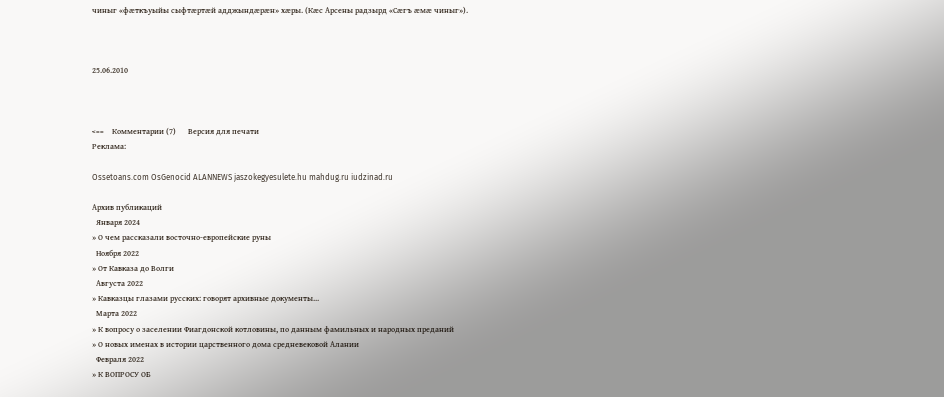чиныг «фæткъуыйы сыфтæртæй адджындæрæн» хæры. (Кæс Арсены радзырд «Сæгъ æмæ чиныг»).



25.06.2010



<==    Комментарии (7)      Версия для печати
Реклама:

Ossetoans.com OsGenocid ALANNEWS jaszokegyesulete.hu mahdug.ru iudzinad.ru

Архив публикаций
  Января 2024
» О чем рассказали восточно-европейские руны
  Ноября 2022
» От Кавказа до Волги
  Августа 2022
» Кавказцы глазами русских: говорят архивные документы...
  Марта 2022
» К вопросу о заселении Фиагдонской котловины, по данным фамильных и народных преданий
» О новых именах в истории царственного дома средневековой Алании
  Февраля 2022
» К ВОПРОСУ ОБ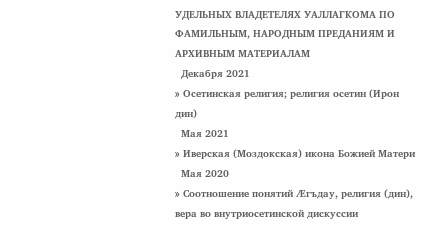УДЕЛЬНЫХ ВЛАДЕТЕЛЯХ УАЛЛАГКОМА ПО ФАМИЛЬНЫМ, НАРОДНЫМ ПРЕДАНИЯМ И АРХИВНЫМ МАТЕРИАЛАМ
  Декабря 2021
» Осетинская религия; религия осетин (Ирон дин)
  Мая 2021
» Иверская (Моздокская) икона Божией Матери
  Мая 2020
» Соотношение понятий Æгъдау, религия (дин), вера во внутриосетинской дискуссии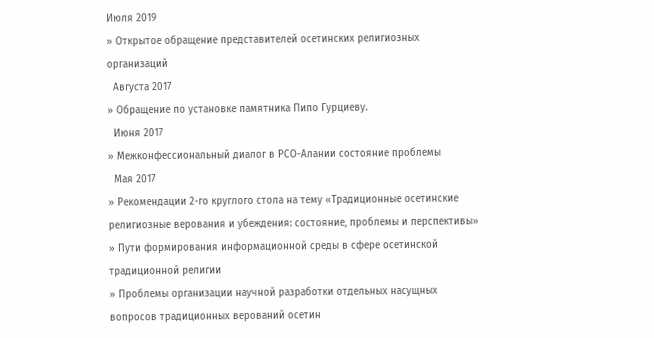Июля 2019
» Открытое обращение представителей осетинских религиозных организаций
  Августа 2017
» Обращение по установке памятника Пипо Гурциеву.
  Июня 2017
» Межконфессиональный диалог в РСО-Алании состояние проблемы
  Мая 2017
» Рекомендации 2-го круглого стола на тему «Традиционные осетинские религиозные верования и убеждения: состояние, проблемы и перспективы»
» Пути формирования информационной среды в сфере осетинской традиционной религии
» Проблемы организации научной разработки отдельных насущных вопросов традиционных верований осетин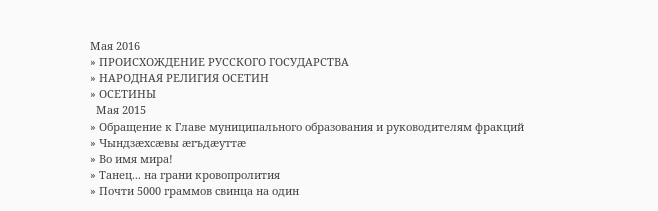Мая 2016
» ПРОИСХОЖДЕНИЕ РУССКОГО ГОСУДАРСТВА
» НАРОДНАЯ РЕЛИГИЯ ОСЕТИН
» ОСЕТИНЫ
  Мая 2015
» Обращение к Главе муниципального образования и руководителям фракций
» Чындзӕхсӕвы ӕгъдӕуттӕ
» Во имя мира!
» Танец... на грани кровопролития
» Почти 5000 граммов свинца на один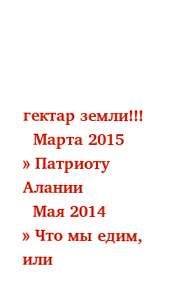гектар земли!!!
  Марта 2015
» Патриоту Алании
  Мая 2014
» Что мы едим, или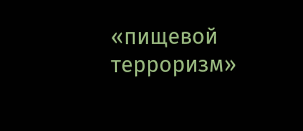«пищевой терроризм»